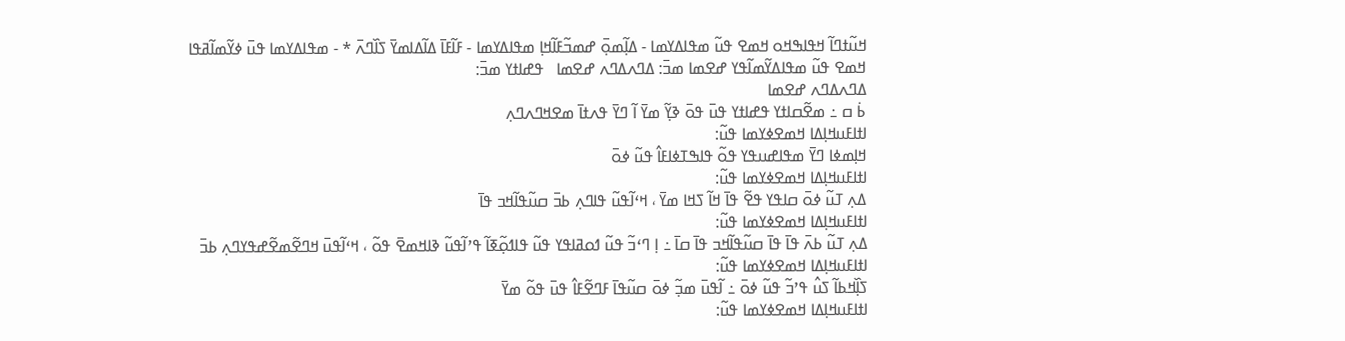ߞߎ߬ߙߣߊ߬ ߞߟߊߒߞߋ ߞߘߐ ߟߎ߬ ߘߟߊߡߌߘߊ - ߡߊ߲߬ߘߋ߲߫ ߝߘߏ߬ߓߊ߬ߞߊ߲ ߘߟߊߡߌߘߊ - ߓߊ߬ߓߊ߫ ߡߊ߬ߡߊߘߌ߫ ߖߊ߰ߣߍ߫ * - ߘߟߊߡߌߘߊ ߟߎ߫ ߦߌ߬ߘߊ߬ߥߟߊ
ߞߘߐ ߟߎ߬ ߘߟߊߡߌ߬ߘߊ߬ߟߌ ߝߐߘߊ ߘߏ߫: ߡߣߍߡߣߍ ߝߐߘߊ   ߟߝߊߙߌ ߘߏ߫:
ߡߣߍߡߣߍ ߝߐߘߊ
ߕ߭ ߛ ߸ ߘߐ߬ߛߊߙߌ ߟߝߊߙߌ ߟߎ߫ ߟߋ߫ ߢߌ߲߬ ߘߌ߫ ߊ߬ ߣߌ߫ ߟߍߙߊ߫ ߘߐߞߣߍߣߍ߲
ߊߙߊߓߎߞߊ߲ߡߊ ߞߘߐߦߌߘߊ ߟߎ߬:
ߞߊ߲ߘߦߊ ߣߌ߫ ߘߟߊߝߎߟߌ ߟߋ߬ ߟߊߒߠߦߊߓߊ߮ ߟߎ߬ ߦߋ߫
ߊߙߊߓߎߞߊ߲ߡߊ ߞߘߐߦߌߘߊ ߟߎ߬:
ߡߍ߲ ߠߎ߬ ߦߋ߫ ߛߊߟߌ ߟߐ߬ ߟߊ߫ ߞߊ߬ ߖߞߊ ߘߌ߫ ، ߞߵߊ߬ߟߎ߬ ߟߊߣߍ߲ ߕߏ߫ ߛߎ߬ߟߊ߬ߞߏ ߟߊ߫
ߊߙߊߓߎߞߊ߲ߡߊ ߞߘߐߦߌߘߊ ߟߎ߬:
ߡߍ߲ ߠߎ߬ ߕߍ߫ ߟߊ߫ ߟߊ߫ ߛߎ߬ߟߊ߬ߞߏ ߟߊ߫ ߛߊ߫ ߸ ߊ߲ ߣߵߏ߬ ߟߎ߬ ߗߋߥߊߟߌ ߟߎ߬ ߟߊߗߋ߲߬ߧߊ߬ ߟߴߊ߬ߟߎ߬ ߢߊߞߘߐ߫ ߟߋ߬ ، ߞߵߊ߬ߟߎ߫ ߞߣߐ߬ߘߐ߬ߝߟߌߣߍ߲ ߕߏ߫
ߊߙߊߓߎߞߊ߲ߡߊ ߞߘߐߦߌߘߊ ߟߎ߬:
ߖߊ߲߰ߞߕߊ߬ ߖߎ߮ ߟߴߏ߬ ߟߎ߬ ߦߋ߫ ߸ ߊ߬ߟߎ߫ ߘߏ߲߬ ߦߋ߫ ߛߎ߬ߟߊ߫ ߓߣߐ߬ߓߊ߮ ߟߎ߫ ߟߋ߬ ߘߌ߫
ߊߙߊߓߎߞߊ߲ߡߊ ߞߘߐߦߌߘߊ ߟߎ߬: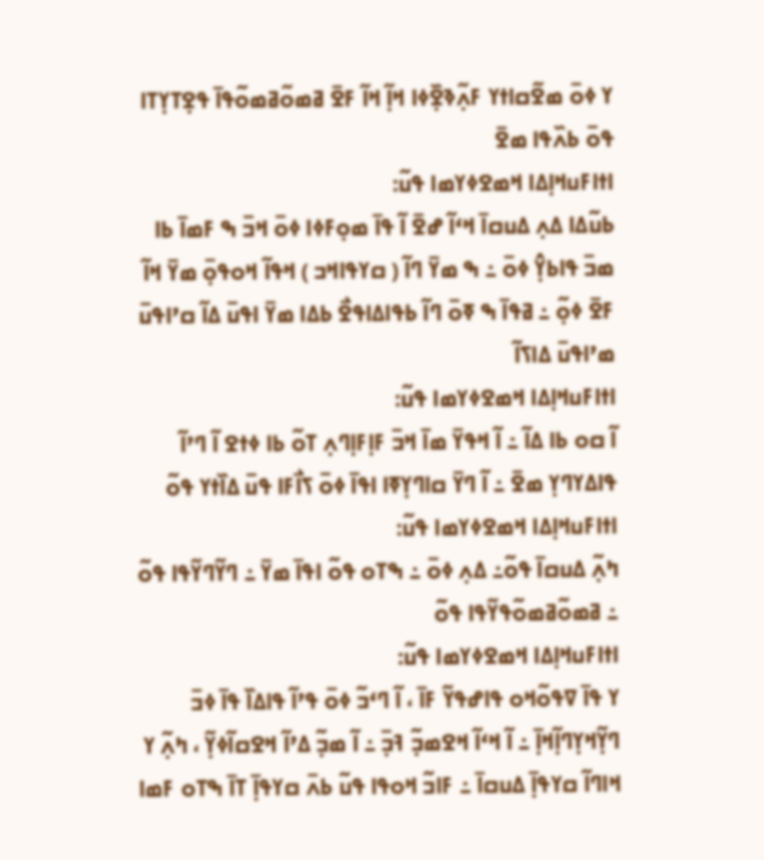ߌ ߦߋ߫ ߘߐ߬ߛߊߙߌ ߓߍ߲߬ߢߐ߲߰ߦߊ ߞߊ߲߬ ߞߊ߬ ߓߐ߫ ߥߘߋ߬ߥߘߋ߬ߟߊ߫ ߟߐ߲ߠߌ߲ߠߊ ߟߋ߫ ߕߍ߰ߟߊ ߘߐ߫
ߊߙߊߓߎߞߊ߲ߡߊ ߞߘߐߦߌߘߊ ߟߎ߬:
ߕߎ߬ߡߊ ߡߍ߲ ߡߎߛߊ߫ ߞߵߊ߬ ߝߐ߫ ߊ߬ ߟߊ߫ ߘߋ߲ߓߦߊ ߦߋ߫ ߞߏ߫ ߒ ߓߘߊ߫ ߕߊ ߘߏ߫ ߟߊߕߌ߲߮ ߦߋ߫ ߸ ߒ ߘߌ߫ ߣߊ߬ ( ߛߌߟߊߞߏ ) ߞߟߊ߬ ߞߋߟߋ߲߫ ߘߌ߫ ߞߊ߬ ߓߐ߫ ߦߋ߲߬ ߸ ߥߟߊ߫ ߒ ߧߋ߫ ߣߊ߬ ߕߟߊߡߊߟߐ߯ ߕߡߊ ߘߌ߫ ߊߟߎ߫ ߡߊ߬ ߛߴߊߟߎ߫ ߘߴߊߟߎ߫ ߡߊߖߊ߬
ߊߙߊߓߎߞߊ߲ߡߊ ߞߘߐߦߌߘߊ ߟߎ߬:
ߊ߬ ߛߋ ߕߊ ߡߊ߬ ߸ ߊ߬ ߞߟߌ߫ ߘߊ߫ ߞߏ߫ ߓߊ߲ߓߊ߲ߣߍ߲ ߠߋ߬ ߕߊ ߦߙߐ ߊ߬ ߣߴߊ߬ ߟߊߡߌߣߌ߲ ߘߐ߫ ߸ ߊ߬ ߣߌ߫ ߛߊߣߌ߲ߧߊ ߊߟߊ߫ ߦߋ߫ ߖߊ߯ߓߊ ߟߎ߫ ߡߊ߰ߙߌ ߟߋ߬
ߊߙߊߓߎߞߊ߲ߡߊ ߞߘߐߦߌߘߊ ߟߎ߬:
ߤߍ߲߬ ߡߎߛߊ߫ ߟߋ߬߸ ߡߍ߲ ߦߋ߫ ߸ ߒߠߋ ߟߋ߬ ߊߟߊ߫ ߘߌ߫ ߸ ߣߌ߬ߣߌ߬ߟߊ ߟߋ߬ ߸ ߥߘߋ߬ߥߘߋ߬ߟߌ߬ߟߊ ߟߋ߬
ߊߙߊߓߎߞߊ߲ߡߊ ߞߘߐߦߌߘߊ ߟߎ߬:
ߌ ߟߊ߫ ߜߟߋ߬ߞߋ ߟߊߝߟߌ߬ ߓߊ߫ ، ߊ߬ ߣߵߏ߬ ߦߋ߫ ߟߴߊ߬ ߟߊߡߊ߰ ߟߊ߫ ߦߏ߫ ߣߌ߲߬ߞߌ߲ߣߊ߲߬ߞߊ߲߫ ߸ ߊ߬ ߞߵߊ߬ ߞߐߘߏ߲߬ ߔߏ߲߫ ߸ ߊ߬ ߘߏ߲߬ ߡߴߊ߬ ߞߐߛߊ߬ߦߌ߲߬ ، ߤߍ߲߬ ߌ ߞߊߣߊ߬ ߛߌߟߊ߲߫ ߡߎߛߊ߫ ߸ ߓߊߏ߬ ߞߋߟߊ ߟߎ߬ ߕߍ߫ ߛߌߟߊ߲߫ ߠߊ߫ ߒߠߋ ߓߘߊ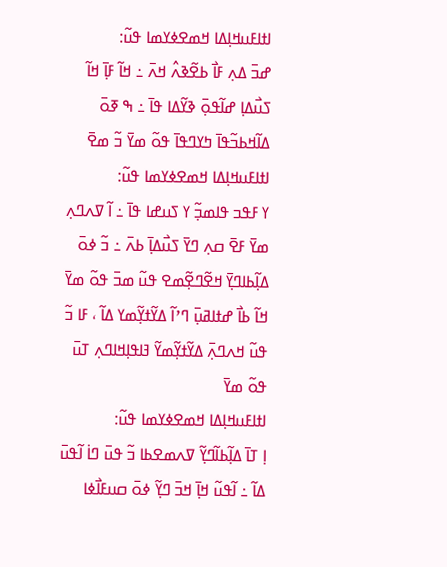ߊߙߊߓߎߞߊ߲ߡߊ ߞߘߐߦߌߘߊ ߟߎ߬:
ߝߏ߫ ߡߍ߲ ߓߊ߯ ߕߐ߬ߢߍ߮ ߞߍ߫ ߸ ߞߊ߬ ߓߊ߲߫ ߞߊ߬ ߖߎ߯ߡߊ߲ ߝߊ߬ߟߋ߲߫ ߢߌ߬ߡߊ ߟߊ߫ ߸ ߒ ߧߋ߫ ߡߊ߬ߞߕߏ߬ߟߊ߫ ߤߌߣߟߊ߫ ߟߋ߬ ߘߌ߫ ߏ߬ ߘߐ߫
ߊߙߊߓߎߞߊ߲ߡߊ ߞߘߐߦߌߘߊ ߟߎ߬:
ߌ ߓߟߏ ߟߊߘߏ߲߬ ߌ ߖߎߝߊ ߟߊ߫ ߸ ߊ߬ ߜߍߣߍ߲ ߘߌ߫ ߓߐ߫ ߛߍ߲ ߣߌ߫ ߖߎ߯ߡߊ߲߫ ߕߍ߫ ߸ ߏ߬ ߦߋ߫ ߡߊ߲߬ߕߊߣߌ߲߫ ߞߐ߬ߣߐ߲߬ߘߐ ߟߎ߬ ߘߏ߫ ߟߋ߬ ߘߌ߫ ߞߊ߬ ߕߊ߯ ߝߙߊߥߎ߲߫ ߣߴߊ߬ ߡߌ߬ߙߌ߲߬ߘߌ ߡߊ߬ ، ߓߊ ߏ߬ ߟߎ߬ ߞߍߣߍ߲߫ ߡߌ߬ߙߌ߲߬ߘߌ߬ ߔߊߟߊ߲ߞߊߣߍ߲ ߠߎ߫ ߟߋ߬ ߘߌ߫
ߊߙߊߓߎߞߊ߲ߡߊ ߞߘߐߦߌߘߊ ߟߎ߬:
ߊ߲ ߠߊ߫ ߡߊ߲߬ߕߊ߬ߣߌ߲߬ ߜߍߘߐߕߊ ߏ߬ ߟߎ߫ ߣߊ߭ ߊ߬ߟߎ߫ ߡߊ߬ ߸ ߊ߬ߟߎ߬ ߞߊ߲߫ ߞߏ߫ ߣߌ߲߬ ߦߋ߫ ߛߎߓߊ߯ߦߊ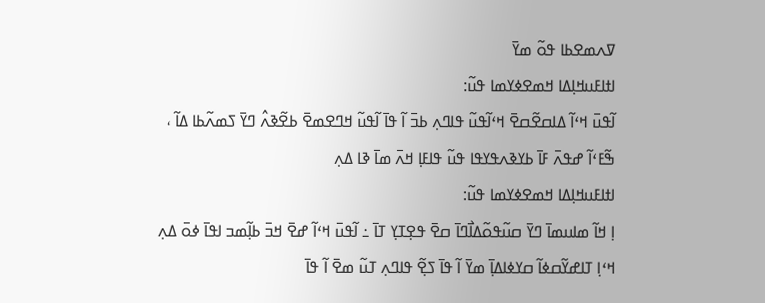ߜߍߘߐߕߊ ߟߋ߬ ߘߌ߫
ߊߙߊߓߎߞߊ߲ߡߊ ߞߘߐߦߌߘߊ ߟߎ߬:
ߊ߬ߟߎ߫ ߞߵߊ߬ ߡߊߛߐ߬ߛߐ߫ ߞߵߊ߬ߟߎ߬ ߟߊߣߍ߲ ߕߏ߫ ߊ߬ ߟߊ߫ ߊ߬ߟߎ߬ ߞߣߐߘߐ߫ ߕߐ߬ߢߍ߮ ߣߌ߫ ߖߘߍ߬ߕߊ ߡߊ߬ ، ߒ߬ߓߵߊ߬ ߝߟߍ߫ ߓߊ߫ ߕߌߢߍߟߌߟߊ ߟߎ߬ ߟߊߓߊ߲ ߞߍ߫ ߘߊ߫ ߢߊ ߡߍ߲
ߊߙߊߓߎߞߊ߲ߡߊ ߞߘߐߦߌߘߊ ߟߎ߬:
ߊ߲ ߞߊ߬ ߘߊߎߘߊ߫ ߣߌ߫ ߛߎ߬ߟߋ߬ߡߊ߯ߣߊ߫ ߛߐ߫ ߟߐ߲ߠߌ߲ ߠߊ߫ ߸ ߊ߬ߟߎ߫ ߞߵߊ߬ ߝߐ߫ ߞߏ߫ ߕߊ߲߬ߘߏ ߊߟߊ߫ ߦߋ߫ ߡߍ߲ ߞߵߊ߲ ߠߊߝߌ߬ߛߦߊ߬ ߛߌߦߊߡߊ߲߫ ߘߌ߫ ߊ߬ ߟߊ߫ ߖߐ߲߬ ߟߊߣߍ߲ ߠߎ߬ ߘߐ߫ ߊ߬ ߟߊ߫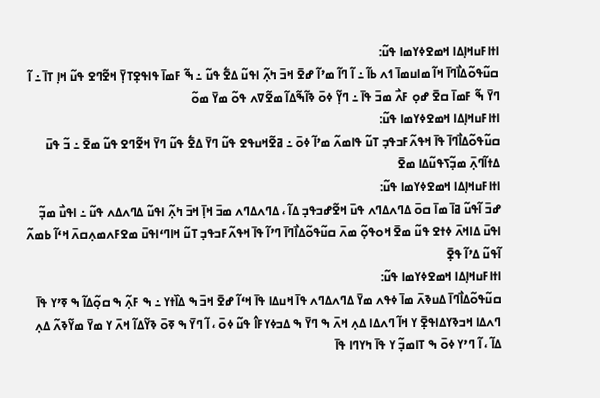ߊߙߊߓߎߞߊ߲ߡߊ ߞߘߐߦߌߘߊ ߟߎ߬:
ߛߎ߬ߟߋ߬ߡߊ߯ߣߊ߫ ߞߊ߬ ߘߊߎߘߊ߫ ߗߍ ߕߊ߬ ߸ ߊ߬ ߣߊ߬ ߘߴߊ߬ ߝߐ߫ ߞߏ߫ ߤߍ߲߬ ߊߟߎ߬ ߡߐ߱ ߟߎ߬ ߸ ߒ߬ ߓߘߊ߫ ߟߊߟߐ߲ߠߌ߲߫ ߞߐ߬ߣߐ ߟߎ߬ ߞߊ߲ ߠߊ߫ ߸ ߊ߬ ߣߌ߫ ߒ߬ ߓߘߊ߫ ߛߐ߫ ߝߋ߲ ߓߍ߯ ߘߏ߫ ߟߊ߫ ߸ ߣߌ߲߬ ߦߋ߫ ߢߊ߬ߒ߬ߡߊ߬ ߘߐ߬ߜߍ ߟߋ߬ ߘߌ߫ ߘߋ߬
ߊߙߊߓߎߞߊ߲ߡߊ ߞߘߐߦߌߘߊ ߟߎ߬:
ߛߎ߬ߟߋ߬ߡߊ߯ߣߊ߫ ߟߊ߫ ߞߟߍ߬ߓߏߟߏ߲ ߠߎ߬ ߟߊߘߍ߬ ߘߴߊ߬ ߦߋ߫ ߸ ߥߐ߬ߞߎߟߐ ߟߎ߬ ߣߌ߫ ߡߐ߱ ߟߎ߬ ߣߌ߫ ߞߐ߬ߣߐ ߟߎ߬ ߘߐ߫ ߸ ߏ߬ ߟߎ߫ ߡߙߊ߬ߣߍ߲߫ ߘߏ߲߬ߖߟߎ߬ߡߊ ߘߐ߫
ߊߙߊߓߎߞߊ߲ߡߊ ߞߘߐߦߌߘߊ ߟߎ߬:
ߝߏ߫ ߊ߬ߟߎ߬ ߥߊ߫ ߘߊ߫ ߛߋ߫ ߡߣߍߡߣߍ ߟߎ߫ ߞߐ߬ߝߏߟߏ߲ ߡߊ߬ ، ߡߣߍߡߣߍ ߘߏ߫ ߞߊ߲߫ ߞߏ߫ ߤߍ߲߬ ߊߟߎ߬ ߡߣߍߡߍ ߟߎ߬ ߸ ߊߟߎ߯ ߘߏ߲߬ ߊߟߎ߫ ߡߊߞߍ߫ ߦߙߐ ߟߎ߬ ߘߐ߫ ߞߋߟߋ߲߬ ߘߍ߫ ߛߎ߬ߟߋ߬ߡߊ߯ߣߊ߫ ߣߴߊ߬ ߟߊ߫ ߞߟߍ߬ߓߏߟߏ߲ ߠߎ߬ ߞߊߣߵߊߟߎ߫ ߘߐߓߍߘߍ߲ߛߍ߫ ߞߵߊ߬ ߕߘߍ߬ ߊ߬ߟߎ߬ ߡߴߊ߬ ߟߐ߲߫
ߊߙߊߓߎߞߊ߲ߡߊ ߞߘߐߦߌߘߊ ߟߎ߬:
ߛߎ߬ߟߋ߬ߡߊ߯ߣߊ߫ ߡߎߢߍ߫ ߘߊ߫ ߦߟߍ ߘߌ߫ ߡߣߍߡߣߍ ߟߊ߫ ߞߎߡߊ ߟߊ߫ ߞߵߊ߬ ߝߐ߫ ߞߏ߫ ߒ ߡߊ߰ߙߌ ߸ ߒ ߓߍ߲߬ ߒ ߛߋ߲߬ߡߊ߬ ߒ ߧߴߌ ߟߊ߫ ߣߍߡߊ ߞߏߢߌߡߊߟߐ߲߫ ߌ ߞߊ߬ ߣߍߡߊ ߡߍ߲ ߞߍ߫ ߒ ߣߌ߫ ߒ ߡߏߦߌߓߊ߮ ߟߎ߬ ߦߋ߫ ، ߊ߬ ߣߌ߫ ߒ ߧߋ߫ ߢߌ߬ߡߊ߬ ߞߍ߫ ߌ ߘߌ߫ ߘߌ߬ߢߍ߬ ߡߍ߲ ߡߊ߬ ، ߊ߬ ߣߴߌ ߦߋ߫ ߒ ߠߊߘߏ߲߬ ߌ ߟߊ߫ ߤߌߣߊ ߟߊ߫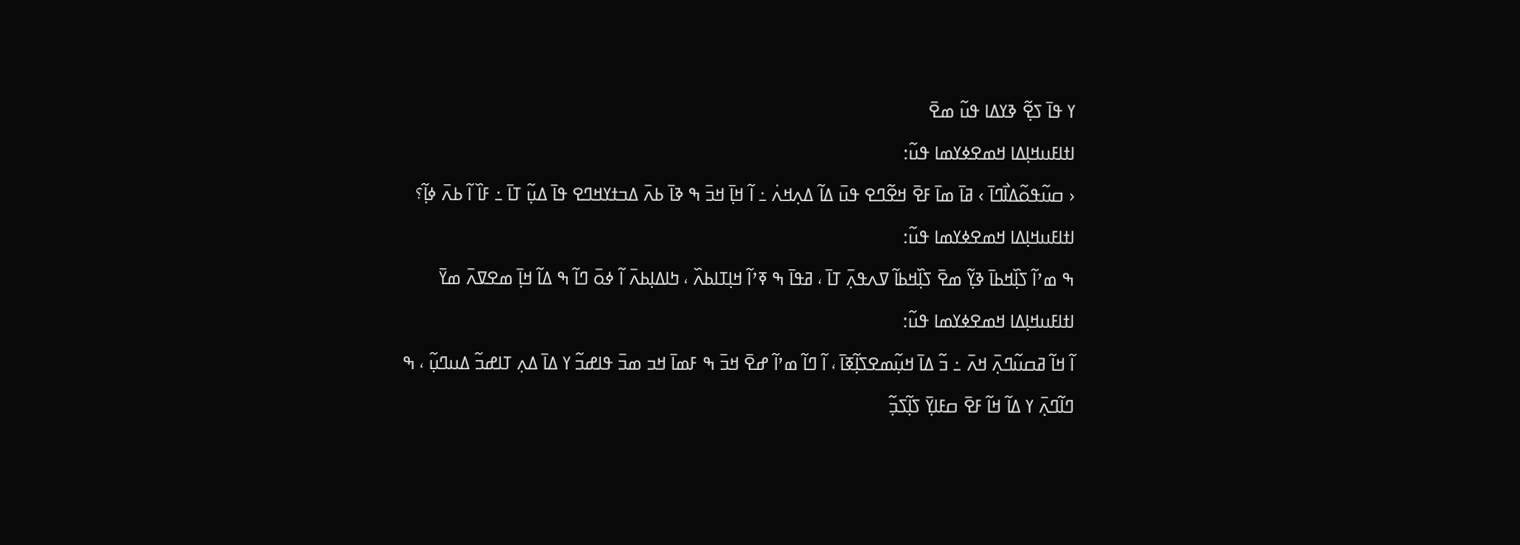ߌ ߟߊ߫ ߖߐ߲߬ ߢߌߡߊ ߟߎ߬ ߘߐ߫
ߊߙߊߓߎߞߊ߲ߡߊ ߞߘߐߦߌߘߊ ߟߎ߬:
‹ ߛߎ߬ߟߋ߬ߡߊ߯ߣߊ߫ › ߥߊ߫ ߘߊ߫ ߓߐ߫ ߞߐ߬ߣߐ ߟߎ߫ ߡߊ߬ ߡߍ߲ߞߍ߭ ߸ ߊ߬ ߞߊ߲߫ ߞߏ߫ ߒ ߢߊ߫ ߕߍ߫ ߡߏߙߌߞߣߐ ߟߊ߫ ߡߎ߲߬ ߠߊ߫ ߸ ߓߊ߰ ߊ߬ ߕߍ߫ ߦߊ߲߬؟
ߊߙߊߓߎߞߊ߲ߡߊ ߞߘߐߦߌߘߊ ߟߎ߬:
ߒ ߘߴߊ߬ ߖߊ߲߰ߞߕߊ߫ ߢߌ߲߬ ߘߐ߫ ߖߊ߲߰ߞߕߊ߬ ߜߍߟߍ߲߫ ߠߊ߫ ، ߥߟߊ߫ ߒ ߧߴߊ߬ ߞߊ߲ߠߊߕߍ߰ ، ߤߊߡߊ߲ߕߍ߫ ߊ߬ ߦߋ߫ ߣߊ߬ ߒ ߡߊ߬ ߞߊ߲߫ ߘߐߜߍ߫ ߘߌ߫
ߊߙߊߓߎߞߊ߲ߡߊ ߞߘߐߦߌߘߊ ߟߎ߬:
ߊ߬ ߞߊ߬ ߥߛߎ߬ߣߍ߲߫ ߞߍ߫ ߸ ߏ߬ ߡߊ߫ ߞߎ߲߬ߘߐߖߊ߲߬ߧߊ߫ ، ߊ߬ ߣߊ߬ ߘߴߊ߬ ߝߐ߫ ߞߏ߫ ߒ ߓߘߊ߫ ߞߏ ߘߏ߫ ߟߊߝߏ߬ ߌ ߡߊ߫ ߡߍ߲ ߠߊߝߏ߬ ߡߎߣߎ߲߬ ، ߒ ߣߊ߬ߣߍ߲߫ ߌ ߡߊ߬ ߞߊ߬ ߓߐ߫ ߛߓߊߌ߲߫ ߖߊ߲߬ߖߏ߲߬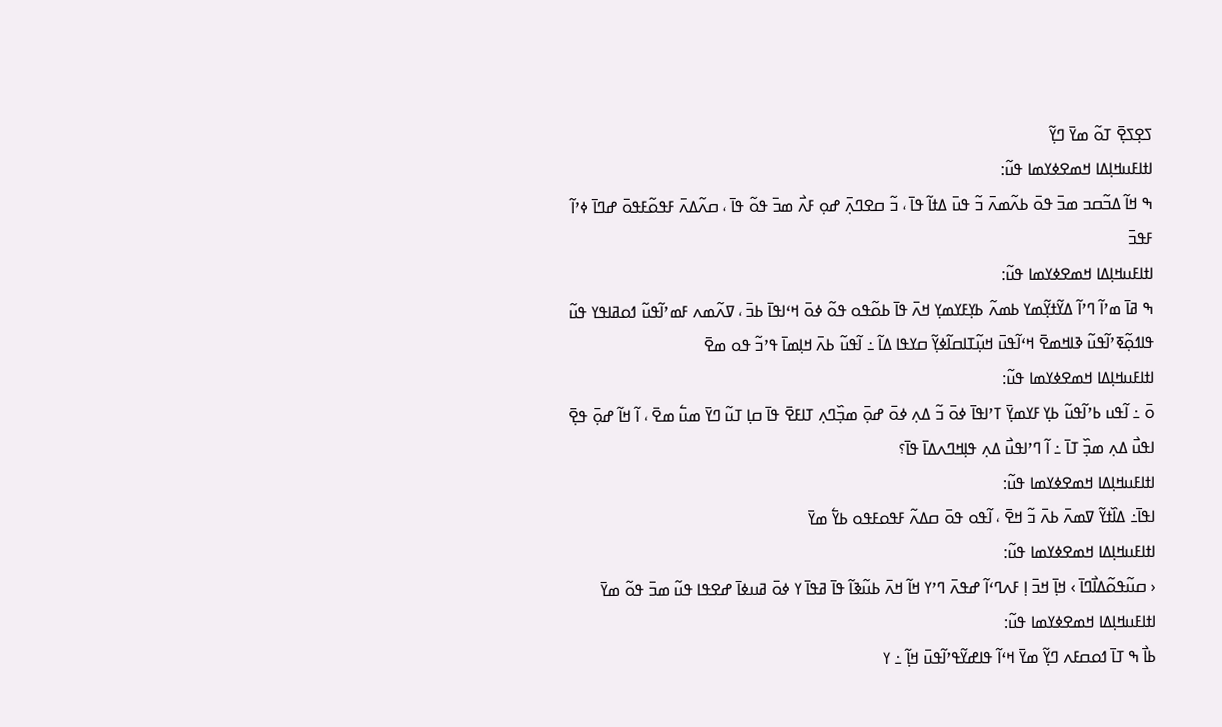ߖߐ߲ߖߐ߲߫ ߠߋ߬ ߘߌ߫ ߣߌ߲߬
ߊߙߊߓߎߞߊ߲ߡߊ ߞߘߐߦߌߘߊ ߟߎ߬:
ߒ ߞߊ߬ ߡߏ߬ߛߏ ߘߏ߫ ߟߋ߫ ߕߍ߬ߘߍ߫ ߏ߬ ߟߎ߫ ߡߙߊ߬ ߟߊ߫ ، ߏ߬ ߛߐߣߍ߲߫ ߝߋ߲ ߓߍ߯ ߘߏ߫ ߟߋ߬ ߟߊ߫ ، ߛߍ߬ߡߍ߫ ߓߟߋ߬ߓߟߋ߫ ߝߣߊ߫ ߦߴߊ߬ ߓߟߏ߫
ߊߙߊߓߎߞߊ߲ߡߊ ߞߘߐߦߌߘߊ ߟߎ߬:
ߒ ߥߊ߫ ߘߴߊ߬ ߣߴߊ߬ ߡߌ߬ߙߌ߲߬ߘߌ ߕߘߍ߬ ߕߌ߲ߓߌߘߌ߲ ߞߍ߫ ߟߊ߫ ߕߋ߬ߟߋ ߟߋ߬ ߦߋ߫ ߞߵߊߟߊ߫ ߕߏ߫ ، ߜߍ߬ߘߍ ߓߘߴߊ߬ߟߎ߬ ߗߋߥߊߟߌ ߟߎ߬ ߟߊߗߋ߲߬ߧߴߊ߬ߟߎ߬ ߢߊߞߘߐ߫ ߞߵߊ߬ߟߎ߫ ߞߎ߲߬ߠߊߛߊ߬ߦߌ߲߬ ߛߌߟߊ ߡߊ߬ ߸ ߊ߬ߟߎ߬ ߕߍ߫ ߞߊ߲ߘߊ߫ ߟߴߏ߬ ߟߋ ߘߐ߫
ߊߙߊߓߎߞߊ߲ߡߊ ߞߘߐߦߌߘߊ ߟߎ߬:
ߋ߫ ߸ ߊ߬ߟߎ ߕߴߊ߬ߟߎ߬ ߕߌ߲ ߓߌߘߌ߲߫ ߠߴߊߟߊ߫ ߦߋ߫ ߏ߬ ߡߍ߲ ߦߋ߫ ߝߋ߲߫ ߘߏ߲߰ߣߍ߲ ߠߊߓߐ߫ ߟߊ߫ ߛߊ߲ ߠߎ߬ ߣߌ߫ ߘߎ߱ ߘߐ߫ ، ߊ߬ ߞߊ߬ ߝߋ߲߫ ߟߐ߲߫ ߊߟߎ߯ ߡߍ߲ ߘߏ߲߰ ߠߊ߫ ߸ ߊ߬ ߣߴߊߟߎ߯ ߡߍ߲ ߟߊ߲ߞߣߍߡߊ߫ ߟߊ߫؟
ߊߙߊߓߎߞߊ߲ߡߊ ߞߘߐߦߌߘߊ ߟߎ߬:
ߊߟߊ߫߸ ߡߊ߰ߙߌ߬ ߜߘߍ߫ ߕߍ߫ ߏ߬ ߞߐ߫ ، ߊ߬ߟߋ ߟߋ߫ ߛߡߍ߬ ߓߟߋߓߟߋ ߕߌ߱ ߘߌ߫
ߊߙߊߓߎߞߊ߲ߡߊ ߞߘߐߦߌߘߊ ߟߎ߬:
‹ ߛߎ߬ߟߋ߬ߡߊ߯ߣߊ߫ › ߞߊ߲߫ ߞߏ߫ ߊ߲ ߓߍߣߵߊ߬ ߝߟߍ߫ ߣߴߌ ߞߊ߬ ߞߍ߫ ߕߎ߬ߢߊ߬ ߟߊ߫ ߥߟߊ߫ ߌ ߦߋ߫ ߥߎߦߊ߫ ߝߐߟߊ ߟߎ߬ ߘߏ߫ ߟߋ߬ ߘߌ߫
ߊߙߊߓߎߞߊ߲ߡߊ ߞߘߐߦߌߘߊ ߟߎ߬:
ߕߊ߯ ߒ ߠߊ߫ ߗߋߛߓߍ ߣߌ߲߬ ߘߌ߫ ߞߵߊ߬ ߟߊߝߌ߬ߟߴߊ߬ߟߎ߫ ߞߊ߲߬ ߸ ߌ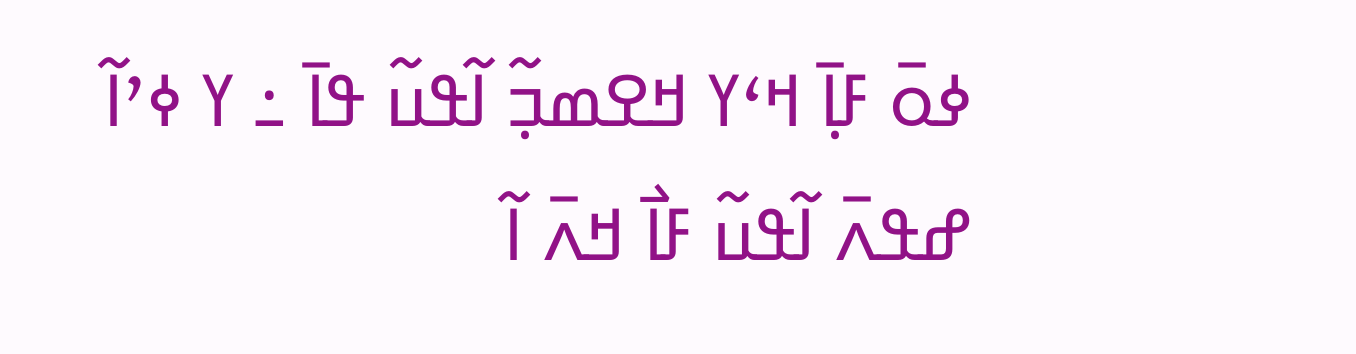ߦߋ߫ ߓߊ߲߫ ߞߵߌ ߞߐߘߏ߲߬ ߊ߬ߟߎ߬ ߟߊ߫ ߸ ߌ ߦߴߊ߬ ߝߟߍ߫ ߊ߬ߟߎ߬ ߓߊ߯ ߞߍ߫ ߊ߬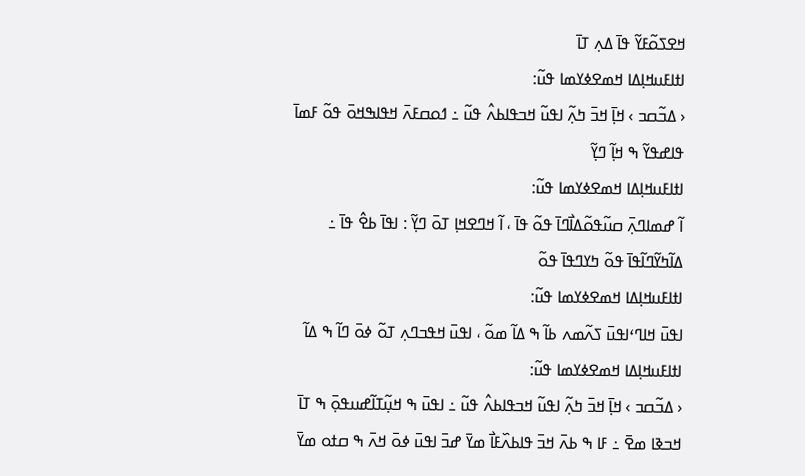ߞߐߖߋ߬ߓߌ߬ ߟߊ߫ ߡߍ߲ ߠߊ߫
ߊߙߊߓߎߞߊ߲ߡߊ ߞߘߐߦߌߘߊ ߟߎ߬:
‹ ߡߏ߬ߛߏ › ߞߊ߲߫ ߞߏ߫ ߤߍ߲߬ ߊߟߎ߬ ߞߏߟߊߕߍ߮ ߟߎ߬ ߸ ߗߋߛߓߍ߫ ߞߟߊߒߞߋ߫ ߟߋ߬ ߓߘߊ߫ ߟߊߝߟߌ߬ ߒ ߞߊ߲߬ ߣߌ߲߬
ߊߙߊߓߎߞߊ߲ߡߊ ߞߘߐߦߌߘߊ ߟߎ߬:
ߊ߬ ߝߘߊߣߍ߲߫ ߛߎ߬ߟߋ߬ߡߊ߯ߣߊ߫ ߟߋ߬ ߟߊ߫ ، ߊ߬ ߞߣߐߞߊ߲ ߠߋ߫ ߣߌ߲߬ : ߊߟߊ߫ ߕߐ߮ ߟߊ߫ ߸ ߡߊ߬ߤߌ߬ߣߊ߬ߟߊ߫ ߟߋ߬ ߤߌߣߟߊ߫ ߟߋ߬
ߊߙߊߓߎߞߊ߲ߡߊ ߞߘߐߦߌߘߊ ߟߎ߬:
ߊߟߎ߫ ߞߊߣߵߊߟߎ߫ ߖߍ߬ߘߍ ߕߊ߬ ߒ ߡߊ߬ ߘߋ߬ ، ߊߟߎ߫ ߞߟߏߣߍ߲ ߠߋ߬ ߦߋ߫ ߣߊ߬ ߒ ߡߊ߬
ߊߙߊߓߎߞߊ߲ߡߊ ߞߘߐߦߌߘߊ ߟߎ߬:
‹ ߡߏ߬ߛߏ › ߞߊ߲߫ ߞߏ߫ ߤߍ߲߬ ߊߟߎ߬ ߞߏߟߊߕߍ߮ ߟߎ߬ ߸ ߊߟߎ߫ ߒ ߞߎ߲߬ߠߊ߬ߝߎߟߋ߲߫ ߒ ߠߊ߫ ߞߏߢߊ ߘߐ߫ ߸ ߓߊ ߒ ߕߍ߫ ߞߏ߫ ߟߊߕߍ߰ߓߊ߯ ߘߌ߫ ߝߏ߫ ߊߟߎ߫ ߦߋ߫ ߞߍ߫ ߒ ߛߙߋ ߘߌ߫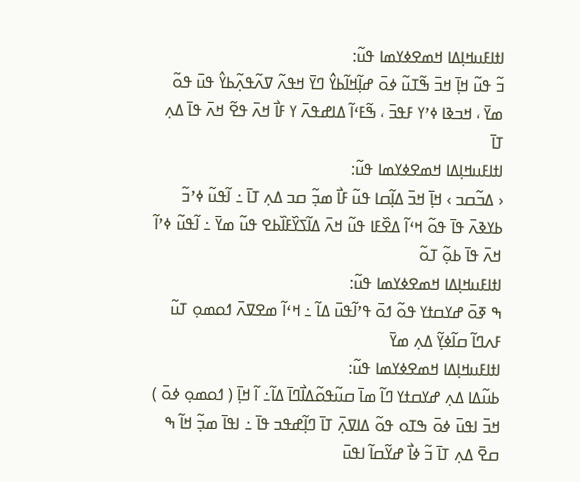ߊߙߊߓߎߞߊ߲ߡߊ ߞߘߐߦߌߘߊ ߟߎ߬:
ߏ߬ ߟߎ߬ ߞߊ߲߫ ߞߏ߫ ߒ߬ߠߎ߬ ߦߋ߫ ߝߊ߲߬ߞߊ߬ߕߌ߮ ߣߌ߫ ߞߟߍ߬ ߜߍ߬ߟߍ߲߬ߕߌ߮ ߟߎ߫ ߟߋ߬ ߘߌ߫ ، ߞߏߢߊ ߦߴߌ ߓߟߏ߫ ، ߒ߬ߓߵߊ߬ ߡߊߝߟߍ߫ ߌ ߓߊ߯ ߞߍ߫ ߟߐ߬ ߞߍ߫ ߟߊ߫ ߡߍ߲ ߠߊ߫
ߊߙߊߓߎߞߊ߲ߡߊ ߞߘߐߦߌߘߊ ߟߎ߬:
‹ ߡߏ߬ߛߏ › ߞߊ߲߫ ߞߏ߫ ߡߊ߲߬ߛߊ ߟߎ߬ ߓߊ߯ ߘߏ߲߬ ߛߏ ߡߍ߲ ߠߊ߫ ߸ ߊ߬ߟߎ߬ ߦߴߏ߬ ߕߌߢߍ߫ ߟߊ߫ ߟߋ߬ ߞߵߊ߬ ߡߐ߰ߓߊ ߟߎ߬ ߞߍ߫ ߡߊ߬ߖߌ߰ߓߊ߰ߕߐ ߟߎ߬ ߘߌ߫ ߸ ߊ߬ߟߎ߬ ߦߴߊ߬ ߞߍ߫ ߟߊ߫ ߕߋ߲߬ ߠߋ߬
ߊߙߊߓߎߞߊ߲ߡߊ ߞߘߐߦߌߘߊ ߟߎ߬:
ߒ ߧߋ߫ ߝߌߛߙߌ ߟߋ߬ ߗߋ߫ ߟߴߊ߬ߟߎ߫ ߡߊ߬ ߸ ߞߵߊ߬ ߘߐߜߍ߫ ߗߋߘߋ߲ ߠߎ߬ ߓߍߣߊ߬ ߛߊ߬ߦߌ߲߬ ߡߍ߲ ߘߌ߫
ߊߙߊߓߎߞߊ߲ߡߊ ߞߘߐߦߌߘߊ ߟߎ߬:
ߕߎ߬ߡߊ ߡߍ߲ ߝߌߛߙߌ ߣߊ߬ ߘߊ߫ ߛߎ߬ߟߋ߬ߡߊ߯ߣߊ߫ ߡߊ߬߸ ߊ߬ ߞߊ߲߫ ( ߗߋߘߋ߲ ߦߋ߫ ) ߞߏ߫ ߊߟߎ߫ ߦߋ߫ ߒߠߋ ߟߋ߬ ߡߊߜߍ߲߫ ߠߊ߫ ߣߊ߲߬ߝߟߏ ߟߊ߫ ߸ ߊߟߊ߫ ߘߏ߲߬ ߞߊ߬ ߒ ߛߐ߫ ߡߍ߲ ߠߊ߫ ߏ߬ ߦߊ߯ ߝߌ߬ߛߊ߬ ߊߟߎ߫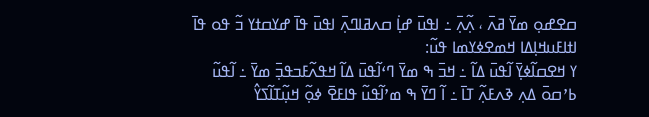ߛߐߝߋ߲ ߘߌ߫ ߥߍ߫ ، ߍ߲߬ߍ߲߫ ߸ ߊߟߎ߫ ߝߊ߲߭ ߛߍߥߊߣߍ߲߫ ߊߟߎ߫ ߟߊ߫ ߝߌߛߙߌ ߏ߬ ߟߋ ߟߊ߫
ߊߙߊߓߎߞߊ߲ߡߊ ߞߘߐߦߌߘߊ ߟߎ߬:
ߌ ߞߐߛߊ߬ߦߌ߲߫ ߊ߬ߟߎ߫ ߡߊ߬ ߸ ߞߏ߫ ߒ ߘߌ߫ ߣߵߊ߬ߟߎ߫ ߡߊ߬ ߞߟߍ߬ߓߏߟߏ߲߫ ߘߌ߫ ߸ ߊ߬ߟߎ߬ ߕߴߛߋ߫ ߡߍ߲ ߢߍߓߍ߲߬ ߠߊ߫ ߸ ߊ߬ ߣߌ߫ ߒ ߘߴߊ߬ߟߎ߬ ߟߊߓߐ߫ ߦߋ߲߬ ߞߎ߲߬ߠߊ߬ߖߌ߮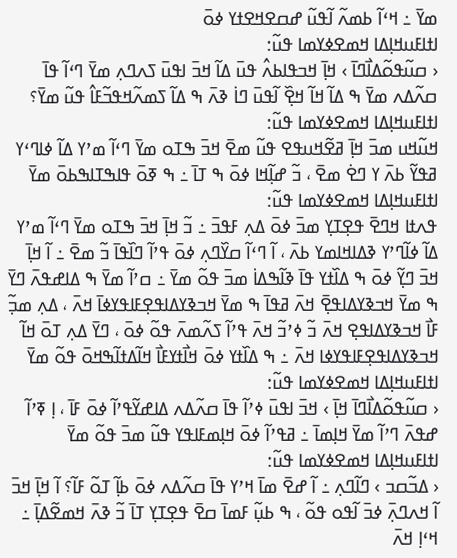ߘߌ߫ ߸ ߞߵߊ߬ ߕߘߍ߬ ߊ߬ߟߎ߬ ߝߛߐߞߐߙߌ ߦߋ߫
ߊߙߊߓߎߞߊ߲ߡߊ ߞߘߐߦߌߘߊ ߟߎ߬:
‹ ߛߎ߬ߟߋ߬ߡߊ߯ߣߊ߫ › ߞߊ߲߫ ߞߏߟߊߕߍ߮ ߟߎ߫ ߡߊ߬ ߞߏ߫ ߊߟߎ߫ ߖߍߣߍ߲ ߘߌ߫ ߣߵߊ߬ ߟߊ߫ ߛߍ߬ߡߍ ߘߌ߫ ߒ ߡߊ߬ ߞߊ߬ ߞߐ߲߰ ߊ߬ߟߎ߫ ߣߊ߭ ߢߍ߫ ߒ ߡߊ߬ ߖߘߍ߬ߞߟߏ߬ߓߊ߮ ߟߎ߬ ߘߌ߫؟
ߊߙߊߓߎߞߊ߲ߡߊ ߞߘߐߦߌߘߊ ߟߎ߬:
ߞߎ߬ߞߎ ߘߏ߫ ߞߊ߲߫ ߥߐ߬ߞߎߟߐ ߟߎ߬ ߘߐ߫ ߞߏ߫ ߒߠߋ ߘߌ߫ ߣߵߊ߬ ߘߴߌ ߡߊ߬ ߦߊߣߵߌ ߥߟߌ߬ ߕߍ߫ ߌ ߣߐ߭ ߘߐ߫ ، ߏ߬ ߝߊ߲߬ߞߊ ߦߋ߫ ߒ ߠߊ߫ ߸ ߒ ߧߋ߫ ߟߊߒߠߊߒߕߋ߫ ߘߌ߫
ߊߙߊߓߎߞߊ߲ߡߊ ߞߘߐߦߌߘߊ ߟߎ߬:
ߟߍߙߊ ߞߣߐ߫ ߟߐ߲ߠߌ߲ ߘߏ߫ ߦߋ߫ ߡߍ߲ ߓߟߏ߫ ߸ ߏ߬ ߞߊ߲߫ ߞߏ߫ ߒߠߋ ߘߌ߫ ߣߵߊ߬ ߘߴߌ ߡߊ߬ ߦߊ߬ߣߴߌ ߢߡߊߞߊߘߌ ߕߍ߫ ، ߊ߬ ߣߵߊ߬ ߛߌ߰ߣߍ߲ ߦߋ߫ ߟߴߊ߬ ߣߊ߰ߟߊ߫ ߏ߬ ߘߐ߫ ߸ ߊ߬ ߞߊ߲߫ ߞߏ߫ ߣߌ߲߬ ߦߋ߫ ߒ ߡߊ߰ߙߌ ߟߊ߫ ߢߊ߬ߒߡߊ߭ ߘߏ߫ ߟߋ߬ ߘߌ߫ ߸ ߛߴߊ߬ ߘߌ߫ ߒ ߡߊߝߟߍ߫ ߣߌ߫ ߒ ߘߌ߫ ߞߏߢߌߡߊߟߐ߲߫ ߞߍ߫ ߥߟߊ߫ ߒ ߘߌ߫ ߞߏߢߌߡߊߟߐ߲ߓߊߟߌߦߊ߫ ߞߍ߫ ، ߡߍ߲ ߘߏ߲߬ ߓߊ߯ ߞߏߢߌߡߊߟߐ߲ ߞߍ߫ ߏ߬ ߦߴߏ߬ ߞߍ߫ ߟߴߊ߬ ߖߍ߬ߘߍ߫ ߟߋ߬ ߦߋ߫ ، ߣߌ߫ ߡߍ߲ ߠߋ߫ ߞߊ߬ ߞߏߢߌߡߊߟߐ߲ߓߊߟߌߦߊ ߞߍ߫ ߸ ߒ ߡߊ߰ߙߌ ߦߋ߫ ߞߊ߯ߙߌߓߊ߯ ߞߊ߬ߡߙߊ߬ߒߞߋ߫ ߟߋ߬ ߘߌ߫
ߊߙߊߓߎߞߊ߲ߡߊ ߞߘߐߦߌߘߊ ߟߎ߬:
‹ ߛߎ߬ߟߋ߬ߡߊ߯ߣߊ߫ ߞߊ߲߫ › ߞߏ߫ ߊߟߎ߫ ߦߴߊ߬ ߟߊ߫ ߛߍ߬ߡߍ ߡߊߝߌ߬ߟߴߊ߬ ߦߋ߫ ߓߊ߫ ، ߊ߲ ߧߴߊ߬ ߝߟߍ߫ ߣߴߊ߬ ߘߌ߫ ߞߊ߲ߘߊ߫ ߸ ߥߟߴߊ߬ ߦߋ߫ ߞߊ߲ߘߓߊߟߌ ߟߎ߬ ߘߏ߫ ߟߋ߬ ߘߌ߫
ߊߙߊߓߎߞߊ߲ߡߊ ߞߘߐߦߌߘߊ ߟߎ߬:
‹ ߡߏ߬ߛߏ › ߣߊ߬ߣߍ߲ ߸ ߊ߬ ߝߐ߫ ߘߊ߫ ߞߴߌ ߟߊ߫ ߛߍ߬ߡߍ ߦߋ߫ ߕߊ߲߬ ߠߋ߬ ߓߊ߬؟ ߊ߬ ߞߊ߲߫ ߞߏ߫ ߊ߬ ߞߍߣߍ߲߫ ߦߏ߫ ߊ߬ߟߋ ߟߋ߬ ، ߒ ߕߎ߲߬ ߓߘߊ߫ ߛߐ߫ ߟߐ߲ߠߌ߲ ߠߊ߫ ߏ߬ ߢߍ߫ ߞߘߐ߬ߡߊ߲߫ ߸ ߞߵߊ߲ ߞߍ߫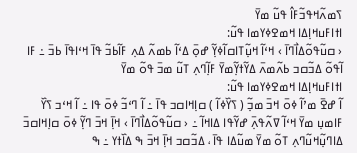ߖߘߍ߬ߞߟߏ߬ߓߊ߮ ߟߎ߬ ߘߌ߫
ߊߙߊߓߎߞߊ߲ߡߊ ߞߘߐߦߌߘߊ ߟߎ߬:
‹ ߛߎ߬ߟߋ߬ߡߊ߯ߣߊ߫ › ߞߵߊ߬ ߞߎ߲߬ߠߊߛߊ߬ߦߌ߲߬ ߝߋ߲߫ ߡߵߊ߬ ߕߘߍ߬ ߡߍ߲ ߓߊ߬ߕߏ߬ ߟߊ߫ ߞߵߊߟߊ߫ ߕߏ߫ ߸ ߓߊ ߊ߬ߟߋ߬ ߡߏ߬ߛߏ ߕߍ߬ߘߍ߫ ߡߌ߬ߙߌ߲߬ߘߌ߫ ߓߊ߲߬ߣߍ߲ ߠߎ߬ ߘߏ߫ ߟߋ߬ ߘߌ߫
ߊߙߊߓߎߞߊ߲ߡߊ ߞߘߐߦߌߘߊ ߟߎ߬:
ߊ߬ ߝߐ߫ ߘߴߊ߬ ߦߋ߫ ߞߏ߫ ߘߏ߲߬ ( ߖߌ߰ߦߊ߬ ) ߛߊ߲ߞߊߛߏ ߟߊ߫ ߸ ߊ߬ ߣߵߏ߬ ߦߋ߫ ߟߊ ߸ ߊ߬ ߞߵߏ ߖߌ߰ ߓߊߘߎ߲ ߘߌ߫ ߞߵߊ߬ ߜߍ߬ߟߍ߲߫ ߝߌ߬ߟߊ ߡߊߞߊ߬ ߸ ‹ ߛߎ߬ߟߋ߬ߡߊ߯ߣߊ߫ › ߞߊ߲߫ ߞߏ߫ ߣߌ߲߬ ߦߋ߫ ߛߊ߲ߞߊߛߏ߫ ߡߊߣߎ߲߬ߞߎ߬ߣߍ߲ ߠߋ߬ ߘߌ߫ ߘߎ߬ߡߊ ߟߊ߫ ، ߡߏ߬ߛߏ ߞߊ߲߫ ߞߏ߫ ߒ ߡߊ߰ߙߌ ߸ ߒ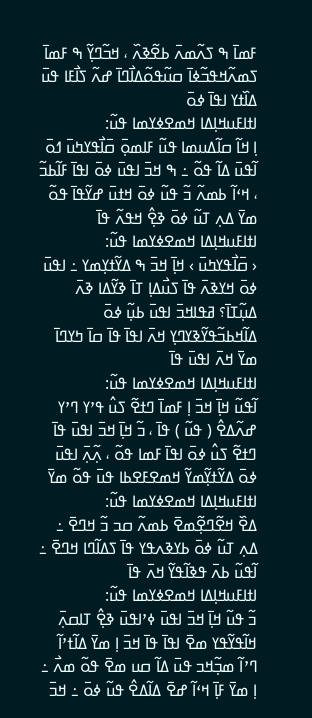ߓߘߊ߫ ߒ ߖߍ߬ߘߍ߫ ߕߐ߬ߢߍ߰ ، ߞߏ߬ߣߌ߲߬ ߒ ߓߘߊ߫ ߖߘߍ߬ߞߟߏ߬ߦߊ߫ ߛߎ߬ߟߋ߬ߡߊ߯ߣߊ߫ ߝߍ߬ ߖߊ߯ߓߊ ߟߎ߫ ߡߊ߰ߙߌ ߊߟߊ߫ ߦߋ߫
ߊߙߊߓߎߞߊ߲ߡߊ ߞߘߐߦߌߘߊ ߟߎ߬:
ߊ߲ ߞߊ߬ ߛߊ߬ߡߎߘߊ ߟߎ߬ ߓߊߘߋ߲߫ ߛ߫ߊ߯ߟߌߤߎ߫ ߗߋ߫ ߊ߬ߟߎ߫ ߡߊ߬ ߟߋ߬ ߸ ߒ ߞߏ߫ ߊߟߎ߫ ߦߋ߫ ߊߟߊ߫ ߓߊ߬ߕߏ߬ ، ߞߵߊ߬ ߕߘߍ߬ ߏ߬ ߟߎ߬ ߦߋ߫ ߞߙߎ߫ ߝߌ߬ߟߊ߫ ߟߋ߬ ߘߌ߫ ߡߍ߲ ߠߎ߬ ߦߋ߫ ߢߐ߲߮ ߞߟߍ߬ ߟߊ߫
ߊߙߊߓߎߞߊ߲ߡߊ ߞߘߐߦߌߘߊ ߟߎ߬:
‹ ߛ߫ߊ߯ߟߌߤߎ߫ › ߞߊ߲߫ ߞߏ߫ ߒ ߡߌ߬ߙߌ߲ߘߌ ߸ ߊߟߎ߫ ߦߋ߫ ߞߌߢߍ߫ ߟߊ߫ ߖߎ߯ߡߊ߲ ߠߊ߫ ߢߌ߬ߡߊ ߢߍ߫ ߡߎ߲߬ߠߊ߫؟ ߥߟߊߞߏ߫ ߊߟߎ߫ ߕߎ߲߬ ߦߋ߫ ߡߊ߬ߞߕߏ߬ߟߌ߬ߢߌߣߌ߲ ߞߍ߫ ߊߟߊ߫ ߟߊ߫ ߛߊ߫ ߤߌߣߊ߫ ߘߌ߫ ߞߍ߫ ߊߟߎ߫ ߟߊ߫
ߊߙߊߓߎߞߊ߲ߡߊ ߞߘߐߦߌߘߊ ߟߎ߬:
ߊ߬ߟߎ߬ ߞߊ߲߫ ߞߏ߫ ߊ߲ ߓߘߊ߫ ߣߙߐ߬ ߖߎ߮ ߟߴߌ ߣߴߌ ߝߍ߬ߡߐ߮ ( ߟߎ߬ ) ߟߊ߫ ، ߏ߬ ߞߊ߲߫ ߞߏ߫ ߊߟߎ߫ ߟߊ߫ ߣߙߐ߬ ߖߎ߮ ߦߋ߫ ߊߟߊ߫ ߓߘߊ ߟߋ߬ ، ߍ߲߬ߍ߲߫ ߊߟߎ߫ ߦߋ߫ ߡߌ߬ߙߌ߲߬ߘߌ߬ ߞߘߐߓߐߕߊ ߟߎ߫ ߟߋ߬ ߘߌ߫
ߊߙߊߓߎߞߊ߲ߡߊ ߞߘߐߦߌߘߊ ߟߎ߬:
ߡߐ߰ ߞߐ߬ߣߐ߲߬ߘߐ߫ ߕߘߍ߬ ߛߏ ߏ߬ ߞߣߐ߫ ߸ ߡߍ߲ ߠߎ߬ ߦߋ߫ ߕߌߢߍߟߌ ߟߊ߫ ߖߡߊ߬ߣߊ ߞߣߐ߫ ߸ ߊ߬ߟߎ߬ ߕߍ߫ ߟߢߊ߬ߟߌ߬ ߞߍ߫ ߟߊ߫
ߊߙߊߓߎߞߊ߲ߡߊ ߞߘߐߦߌߘߊ ߟߎ߬:
ߏ߬ ߟߎ߬ ߞߊ߲߫ ߞߏ߫ ߊߟߎ߫ ߦߴߊߟߎ߫ ߢߐ߲߮ ߠߊߛߍ߲߫ ߞߊ߬ߟߌ߬ߟߌ ߘߐ߫ ߊߟߊ߫ ߟߊ߫ ߞߏ߫ ߊ߲ ߘߌ߫ ߡߊ߬ߙߴߊ߬ ߣߴߊ߬ ߘߏ߲߬ߞߏ ߟߎ߫ ߡߊ߬ ߛߎ ߘߐ߫ ߟߋ߬ ߘߍ߯ ߸ ߊ߲ ߘߌ߫ ߓߊ߲߫ ߞߵߊ߬ ߝߐ߫ ߡߊ߬ߡߐ߮ ߟߎ߬ ߦߋ߫ ߸ ߞߏ߫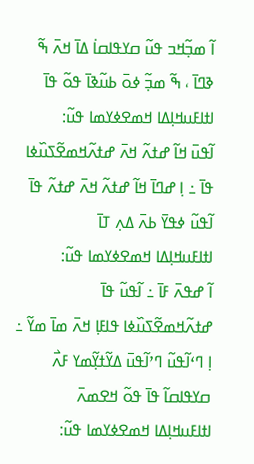ߊ߬ ߘߏ߲߬ߞߏ ߟߎ߬ ߛߌߟߊߛߊ߭ ߡߊ߫ ߞߍ߫ ߒ߬ ߢߣߊ߫ ، ߒ߬ ߘߏ߲߬ ߦߋ߫ ߕߎ߬ߢߊ߫ ߟߋ߬ ߟߊ߫
ߊߙߊߓߎߞߊ߲ߡߊ ߞߘߐߦߌߘߊ ߟߎ߬:
ߊ߬ߟߎ߫ ߞߊ߬ ߝߙߍ߬ ߞߍ߫ ߝߙߍ߬ߞߘߐ߬ߖߎ߰ߦߊ ߟߊ߫ ߸ ߊ߲ ߝߣߊ߫ ߞߊ߬ ߝߙߍ߬ ߞߍ߫ ߝߙߍ߬ ߟߊ߫ ߊ߬ߟߎ߬ ߦߟߌ߫ ߕߍ߫ ߡߍ߲ ߠߊ߫
ߊߙߊߓߎߞߊ߲ߡߊ ߞߘߐߦߌߘߊ ߟߎ߬:
ߊ߬ ߝߟߍ߫ ߓߊ߫ ߸ ߊ߬ߟߎ߬ ߟߊ߫ ߝߙߍ߬ߞߘߐ߬ߖߎ߰ߦߊ ߟߊߓߊ߲ ߞߍ߫ ߘߊ߫ ߘߌ߬ ߸ ߊ߲ ߣߵߊ߬ߟߎ߬ ߣߴߊ߬ߟߎ߫ ߡߌ߬ߙߌ߲߬ߘߌ ߓߍ߯ ߛߌߟߊߛߊ߬ ߟߊ߫ ߟߋ߬ ߞߐߘߍ߫
ߊߙߊߓߎߞߊ߲ߡߊ ߞߘߐߦߌߘߊ ߟߎ߬: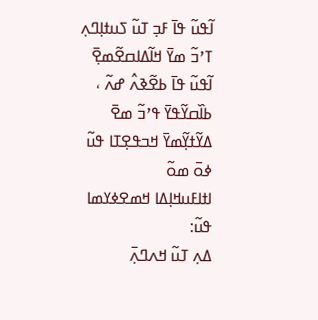ߊ߬ߟߎ߬ ߟߊ߫ ߓߏ߲ ߠߎ߬ ߖߎߙߊ߲ߣߍ߲ ߠߴߏ߬ ߘߌ߫ ߞߊ߬ߡߊߛߐ߬ߘߐ߲߫ ߊ߬ߟߎ߬ ߟߊ߫ ߕߐ߬ߢߍ߮ ߝߍ߬ ، ߕߊ߰ߛߌ߬ߟߌ߫ ߟߴߏ߬ ߘߐ߫ ߡߌ߬ߙߌ߲߬ߘߌ߫ ߞߏߟߐ߲ߠߊ ߟߎ߬ ߦߋ߫ ߘߋ߬
ߊߙߊߓߎߞߊ߲ߡߊ ߞߘߐߦߌߘߊ ߟߎ߬:
ߡߍ߲ ߠߎ߬ ߞߍߣߍ߲߫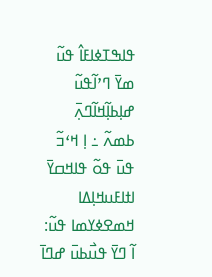ߟߊߒߠߦߊߓߊ߮ ߟߎ߬ ߘߌ߫ ߣߴߊ߬ߟߎ߬ ߝߊ߲ߕߊ߲߬ߞߊ߬ߣߍ߲߫ ߕߘߍ߬ ߸ ߊ߲ ߞߵߏ߬ ߟߎ߫ ߟߋ߬ ߟߊߞߛߌ߫
ߊߙߊߓߎߞߊ߲ߡߊ ߞߘߐߦߌߘߊ ߟߎ߬:
ߊ߬ ߣߌ߫ ߟߎ߯ߕߎ߫ ߝߣߊ߫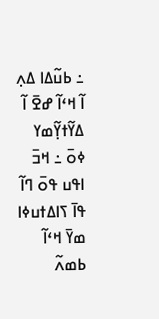߸ ߕߎ߬ߡߊ ߡߍ߲ ߊ߬ ߞߵߊ߬ ߝߐ߫ ߊ߬ ߡߌ߬ߙߌ߲߬ߘߌ ߦߋ߫ ߸ ߞߏ߫ ߊߟߎ ߟߋ߫ ߣߊ߬ ߟߊ߫ ߖߊߡߙߎߦߊ ߘߌ߫ ߞߵߊ߬ ߕߘߍ߬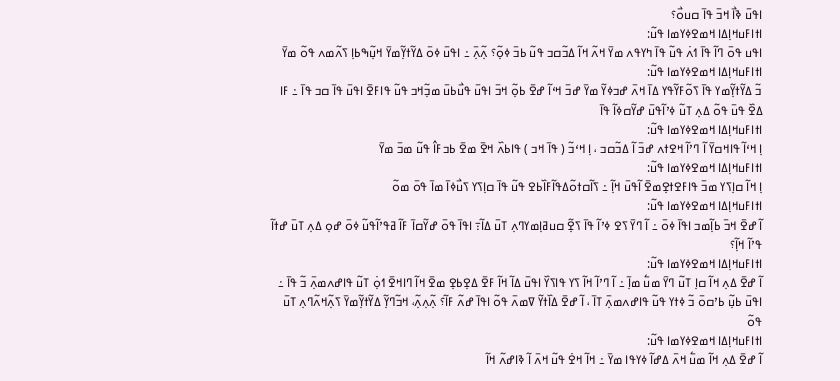ߊߟߎ߫ ߢߊ߯ ߞߏ߫ ߟߊ߫ ߛߎߋ߯؟
ߊߙߊߓߎߞߊ߲ߡߊ ߞߘߐߦߌߘߊ ߟߎ߬:
ߊߟߎ ߟߋ߫ ߣߊ߬ ߟߊ߫ ߗߍ߭ ߟߎ߬ ߟߊ߫ ߤߌߟߍ ߘߌ߫ ߞߍ߬ ߞߊ߬ ߡߏ߬ߛߏ ߟߎ߬ ߕߏ߫ ߦߋ߲߬؟ ߍ߲߬ߍ߲߫ ߸ ߊߟߎ߫ ߦߋ߫ ߡߌ߬ߙߌ߲߬ߘߌ߫ ߞߎ߲߬ߒߕߊ߲ ߖߍ߬ߘߍ ߟߋ߬ ߘߌ߫
ߊߙߊߓߎߞߊ߲ߡߊ ߞߘߐߦߌߘߊ ߟߎ߬:
ߏ߬ ߡߌ߬ߙߌ߲߬ߘߌ ߟߊ߫ ߖߋ߬ߓߌ߬ߟߌ ߡߊ߫ ߞߍ߫ ߝߏߦߌ߬ ߘߌ߫ ߝߏ߫ ߞߵߊ߬ ߝߐ߫ ߕߋ߲߬ ߞߏ߫ ߊߟߎ߫ ߟߎ߯ߕߎ߫ ߘߏ߲߬ߞߏ ߟߎ߬ ߟߊߓߐ߫ ߊߟߎ߫ ߟߊ߫ ߛߏ ߟߊ߫ ߸ ߓߊ ߡߐ߰ ߟߎ߫ ߟߋ߬ ߡߍ߲ ߠߎ߬ ߦߴߊ߬ߟߎ߫ ߝߌ߬ߛߦߊ߬ ߟߊ߫
ߊߙߊߓߎߞߊ߲ߡߊ ߞߘߐߦߌߘߊ ߟߎ߬:
ߊ߲ ߞߵߊ߬ ߟߊߞߛߌ߫ ߊ߬ ߣߴߊ߬ ߞߐߙߍ ߝߏ߫ ߊ߬ ߡߏ߬ߛߏ ، ߊ߲ ߞߵߏ߬ ( ߟߊ߫ ߞߏ ) ߟߊߕߍ߰ ߞߐ߫ ߘߐ߫ ߕߏߓߊ߮ ߟߎ߬ ߘߏ߫ ߘߌ߫
ߊߙߊߓߎߞߊ߲ߡߊ ߞߘߐߦߌߘߊ ߟߎ߬:
ߊ߲ ߞߊ߬ ߛߊ߲ߖߌ ߘߏ߫ ߟߊߓߐߙߐ߲ߘߐ߫ ߊ߬ߟߎ߫ ߞߊ߲߬ ߸ ߖߊ߬ߛߙߋ߬ߡߟߊ߬ߓߊ߰ߕߐ ߟߎ߬ ߟߊ߫ ߛߊ߲ߖߌ ߖߎ߯ߦߊ߫ ߘߊ߫ ߟߋ߫ ߘߋ߬
ߊߙߊߓߎߞߊ߲ߡߊ ߞߘߐߦߌߘߊ ߟߎ߬:
ߊ߬ ߝߐ߫ ߞߏ߫ ߕߊ߲߬ߘߏ ߊߟߊ߫ ߦߋ߫ ߸ ߊ߬ ߣߌ߫ ߖߐ ߦߴߊ߬ ߟߊ߫ ߖߐ߲߬ ߛߎߥߊ߲ߘߌߣߍ߲ ߠߎ߫ ߡߊ߬߹ ߊߟߊ߫ ߟߋ߫ ߝߌ߬ߛߊ߫ ߓߊ߬ ߥߟߴߊ߬ߟߎ߬ ߦߋ߫ ߝߋ߲ ߡߍ߲ ߠߎ߫ ߝߙߊ߬ ߟߴߊ߬ ߞߊ߲߬؟
ߊߙߊߓߎߞߊ߲ߡߊ ߞߘߐߦߌߘߊ ߟߎ߬:
ߊ߬ ߝߐ߫ ߡߍ߲ ߞߊ߬ ߛߊ߲ ߠߎ߬ ߣߌ߫ ߘߎ߱ ߘߊ߲߫ ߸ ߊ߬ ߣߴߊ߬ ߞߊ߬ ߖߌ ߟߊߖߌ߰ ߊߟߎ߫ ߡߊ߬ ߞߊ߬ ߓߐ߫ ߡߐ߲ߕߐ߲ ߘߐ߫ ߞߊ߬ ߣߊߞߐ߫ ߗߋ߲߭ ߠߎ߬ ߟߊߝߍߘߍ߲߫ ߏ߬ ߟߊ߫ ߸ ߊߟߎ߫ ߕߎ߲߬ ߕߴߛߋ߫ ߏ߬ ߦߙߌ ߟߎ߬ ߟߊߝߍߘߍ߲߫ ߠߊ߫ ، ߊ߬ ߝߐ߫ ߡߊ߰ߙߌ߬ ߜߘߍ߫ ߟߋ߬ ߊߟߊ߫ ߝߍ߬ ߓߊ߬؟ ߍ߲߬ߍ߲ߍ߲߬، ߞߏ߬ߣߌ߲߬ ߡߌ߬ߙߌ߲߬ߘߌ߫ ߖߍ߲߬ߞߍ߬ߣߍ߲ ߠߎ߫ ߟߋ߬
ߊߙߊߓߎߞߊ߲ߡߊ ߞߘߐߦߌߘߊ ߟߎ߬:
ߊ߬ ߝߐ߫ ߡߍ߲ ߞߊ߬ ߘߎ߱ ߞߍ߫ ߡߝߊ߬ ߦߌߟߊ ߘߌ߫ ߸ ߞߊ߬ ߞߐ߭ ߟߎ߬ ߞߍ߫ ߊ߬ ߢߊߝߍ߬ ߞߊ߬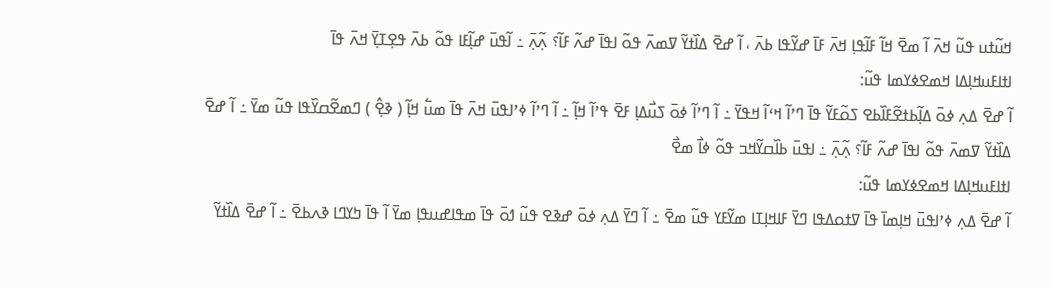ߞߎ߬ߙߎ ߟߎ߬ ߞߍ߫ ߊ߬ ߘߐ߫ ߞߊ߬ ߓߊ߬ߟߊ߲ ߞߍ߫ ߓߊ߫ ߝߌ߬ߟߊ ߕߍ߫ ، ߊ߬ ߝߐ߫ ߡߊ߰ߙߌ߬ ߜߘߍ߫ ߟߋ߬ ߊߟߊ߫ ߝߍ߬ ߓߊ߬؟ ߍ߲߬ߍ߲߫ ߸ ߊ߬ߟߎ߫ ߝߊ߲߬ߓߊ ߟߋ߬ ߕߍ߫ ߟߐ߲ߠߌ߲߫ ߞߍ߫ ߟߊ߫
ߊߙߊߓߎߞߊ߲ߡߊ ߞߘߐߦߌߘߊ ߟߎ߬:
ߊ߬ ߝߐ߫ ߡߍ߲ ߦߋ߫ ߡߊ߲߬ߕߙߐ߬ߓߊ߰ߕߐ ߖߋ߬ߓߌ߬ ߟߊ߫ ߣߴߊ߬ ߞߵߊ߬ ߞߟߌ߫ ߸ ߊ߬ ߣߴߊ߬ ߦߋ߫ ߖߎ߯ߡߊ߲ ߓߐ߫ ߟߴߊ߬ ߞߊ߲߬ ߸ ߊ߬ ߣߴߊ߬ ߦߴߊߟߎ߫ ߞߍ߫ ߟߊ߫ ߘߎ߱ ߞߊ߲߬ ( ߢߐ߲߮ ) ߣߘߐ߬ߛߌ߰ߟߊ ߟߎ߬ ߘߌ߫ ߸ ߊ߬ ߝߐ߫ ߡߊ߰ߙߌ߬ ߜߘߍ߫ ߟߋ߬ ߊߟߊ߫ ߝߍ߬ ߓߊ߬؟ ߍ߲߬ߍ߲߫ ߸ ߊߟߎ߫ ߕߊ߰ߛߌ߬ߞߏ ߟߋ߬ ߦߊ߯ ߘߐ߯
ߊߙߊߓߎߞߊ߲ߡߊ ߞߘߐߦߌߘߊ ߟߎ߬:
ߊ߬ ߝߐ߫ ߡߍ߲ ߦߴߊߟߎ߫ ߞߊ߲ߘߊ߫ ߟߊ߫ ߜߙߋߡߟߊ ߣߌ߫ ߓߊߞߊ߲ߠߊ ߘߌ߬ߓߌ ߟߎ߬ ߘߐ߫ ߸ ߊ߬ ߣߌ߫ ߡߍ߲ ߦߋ߫ ߝߢߐ ߟߎ߬ ߗߋ߫ ߟߊ߫ ߘߟߊߝߎߟߊ߲ ߘߌ߫ ߊ߬ ߟߊ߫ ߤߌߣߊ ߢߍߕߐ߫ ߸ ߊ߬ ߝߐ߫ ߡߊ߰ߙߌ߬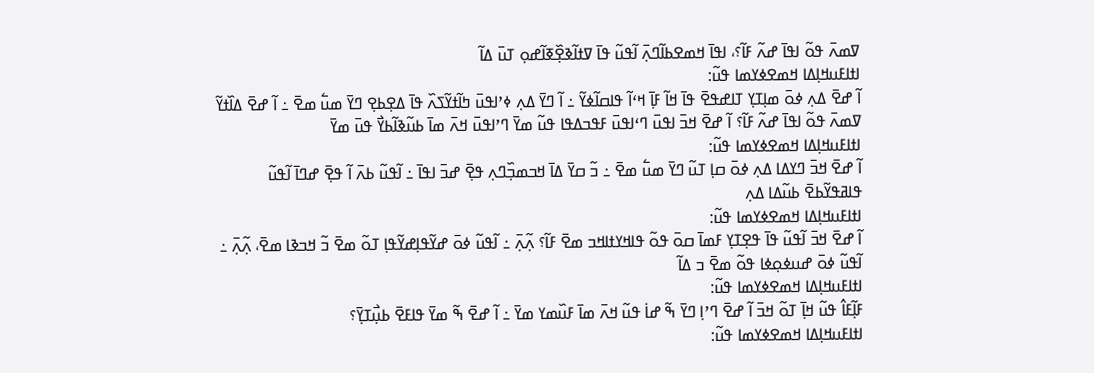ߜߘߍ߫ ߟߋ߬ ߊߟߊ߫ ߝߍ߬ ߓߊ߬؟، ߊߟߊ߫ ߞߘߐߕߊ߬ߣߍ߲߫ ߊ߬ߟߎ߬ ߟߊ߫ ߜߙߊ߬ߢߐ߲߰ߧߊ߬ߝߋ߲ ߠߎ߫ ߡߊ߬
ߊߙߊߓߎߞߊ߲ߡߊ ߞߘߐߦߌߘߊ ߟߎ߬:
ߊ߬ ߝߐ߫ ߡߍ߲ ߦߋ߫ ߘߊ߲ߠߌ߲ ߠߊߝߟߐ߫ ߟߊ߫ ߞߊ߬ ߓߊ߲߫ ߞߵߊ߬ ߟߊߛߊ߬ߦߌ߬ ߸ ߊ߬ ߣߌ߫ ߡߍ߲ ߦߴߊߟߎ߫ ߤߊ߬ߙߌ߬ߖߍ߰ ߟߊ߫ ߡߐ߲ߕߐ߲ ߣߌ߫ ߘߎ߱ ߘߐ߫ ߸ ߊ߬ ߝߐ߫ ߡߊ߰ߙߌ߬ ߜߘߍ߫ ߟߋ߬ ߊߟߊ߫ ߝߍ߬ ߓߊ߬؟ ߊ߬ ߝߐ߫ ߞߏ߫ ߊߟߎ߫ ߣߵߊߟߎ߫ ߓߟߏߡߟߊ ߟߎ߬ ߘߌ߫ ߣߴߊߟߎ߫ ߞߍ߫ ߘߊ߫ ߕߎ߬ߢߊ߬ߕߌ߯ ߟߎ߫ ߘߌ߫
ߊߙߊߓߎߞߊ߲ߡߊ ߞߘߐߦߌߘߊ ߟߎ߬:
ߊ߬ ߝߐ߫ ߞߏ߫ ߣߌߡߊ ߡߍ߲ ߦߋ߫ ߛߊ߲ ߠߎ߬ ߣߌ߫ ߘߎ߱ ߘߐ߫ ߸ ߏ߬ ߛߌ߫ ߡߊ߫ ߞߏߘߏ߲߰ߣߍ߲ ߟߐ߲߫ ߝߏ߫ ߊߟߊ߫ ߸ ߊ߬ߟߎ߬ ߕߍ߫ ߊ߬ ߟߐ߲߫ ߝߣߊ߫ ߊ߬ߟߎ߬ ߟߊߥߟߌ߬ߕߐ߫ ߕߎ߬ߡߊ ߡߍ߲
ߊߙߊߓߎߞߊ߲ߡߊ ߞߘߐߦߌߘߊ ߟߎ߬:
ߊ߬ ߝߐ߫ ߞߏ߫ ߊ߬ߟߎ߬ ߟߊ߫ ߟߐ߲ߠߌ߲ ߓߘߊ߫ ߛߋ߫ ߟߋ߬ ߟߊߞߌߙߊߞߏ ߘߐ߫ ߓߊ߬؟ ߍ߲߬ߍ߲߫ ߸ ߊ߬ߟߎ߬ ߦߋ߫ ߝߌ߬ߟߊ߲ߝߌ߬ߟߊ߲ ߠߋ߬ ߘߐ߫ ߏ߬ ߞߏߢߊ ߘߐ߫، ߍ߲߬ߍ߲߫ ߸ ߊ߬ߟߎ߬ ߦߋ߫ ߝߎߦߋ߲ߦߊ ߟߋ߬ ߘߐ߫ ߏ ߡߊ߬
ߊߙߊߓߎߞߊ߲ߡߊ ߞߘߐߦߌߘߊ ߟߎ߬:
ߓߊ߲߬ߓߊ߮ ߟߎ߬ ߞߊ߲߫ ߠߋ߬ ߞߏ߫ ߊ߬ ߝߐ߫ ߣߴߊ߲ ߣߌ߫ ߒ߬ ߝߊ߭ ߟߎ߬ ߞߍ߫ ߘߊ߫ ߓߎ߰ߘߌ ߘߌ߫ ߸ ߊ߬ ߝߐ߫ ߒ߬ ߘߌ߫ ߟߊߓߐ߫ ߕߎ߲߯ߠߌ߲߫؟
ߊߙߊߓߎߞߊ߲ߡߊ ߞߘߐߦߌߘߊ ߟߎ߬: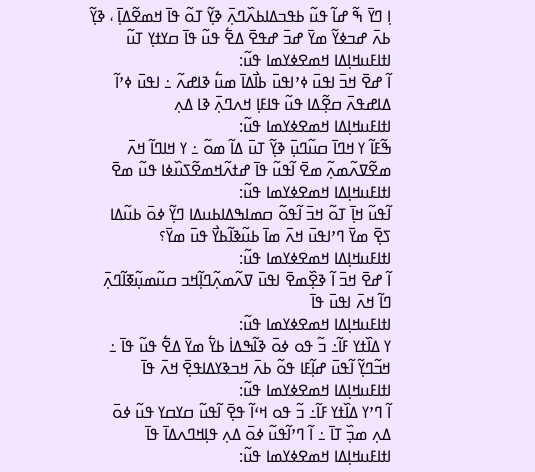ߊ߲ ߣߌ߫ ߒ߬ ߝߊ߬ ߟߎ߬ ߕߟߏߡߊߕߍ߰ߣߍ߲߫ ߢߌ߲߬ ߠߋ߬ ߟߊ߫ ߞߘߐ߬ߡߊ߲߫ ، ߢߌ߲߬ ߕߍ߫ ߝߏߦߌ߬ ߘߌ߫ ߝߏ߫ ߝߟߐ߫ ߡߐ߱ ߟߎ߬ ߟߊ߫ ߛߌߙߌ߲ ߠߎ߬
ߊߙߊߓߎߞߊ߲ߡߊ ߞߘߐߦߌߘߊ ߟߎ߬:
ߊ߬ ߝߐ߫ ߞߏ߫ ߊߟߎ߫ ߦߴߊߟߎ߫ ߕߊ߯ߡߊ߫ ߘߎ߱ ߢߊߝߍ߬ ߸ ߊߟߎ߫ ߦߴߊ߬ ߡߊߝߟߍ߫ ߛߐ߲߬ߡߊ ߟߎ߬ ߟߊߓߊ߲ ߞߍߣߍ߲߫ ߢߊ ߡߍ߲
ߊߙߊߓߎߞߊ߲ߡߊ ߞߘߐߦߌߘߊ ߟߎ߬:
ߒ߬ߓߊ߬ ߌ ߞߣߊ߫ ߛߎ߬ߣߎ߲߫ ߢߌ߲߬ ߠߎ߫ ߡߊ߬ ߘߋ߬ ߸ ߌ ߞߊߣߊ߬ ߞߍ߫ ߘߐ߬ߜߍ߬ߘߍ߲߬ ߘߐ߫ ߊ߬ߟߎ߬ ߟߊ߫ ߝߙߍ߬ߞߘߐ߬ߖߎ߰ߦߊ ߟߎ߬ ߘߐ߫
ߊߙߊߓߎߞߊ߲ߡߊ ߞߘߐߦߌߘߊ ߟߎ߬:
ߊ߬ߟߎ߬ ߞߊ߲߫ ߠߋ߬ ߞߏ߫ ߊ߬ߟߋ߬ ߛߘߊߒߡߊߕߎߡߊ ߣߌ߲߬ ߦߋ߫ ߕߎ߬ߡߊ ߖߐ߲߫ ߘߌ߫ ߣߴߊߟߎ߫ ߞߍ߫ ߘߊ߫ ߕߎ߬ߢߊ߬ߕߌ߯ ߟߎ߫ ߘߌ߫؟
ߊߙߊߓߎߞߊ߲ߡߊ ߞߘߐߦߌߘߊ ߟߎ߬:
ߊ߬ ߝߐ߫ ߞߏ߫ ߊ߬ ߢߐ߲߰ߘߐ߫ ߊߟߎ߫ ߜߍ߬ߘߍ߲߬ߣߊ߲߬ߞߏ ߛߎ߬ߘߎ߲߬ߧߊ߬ߣߍ߲߫ ߣߊ߬ ߞߍ߫ ߊߟߎ߫ ߟߊ߫
ߊߙߊߓߎߞߊ߲ߡߊ ߞߘߐߦߌߘߊ ߟߎ߬:
ߌ ߡߊ߰ߙߌ ߓߊ߬߸ ߏ߬ ߟߋ ߦߋ߫ ߢߊ߬ߒߡߊ߭ ߕߌ߱ ߘߌ߫ ߡߐ߱ ߟߎ߬ ߟߊ߫ ߸ ߞߏ߬ߣߌ߲߬ ߊ߬ߟߎ߫ ߝߊ߲߬ߓߊ ߟߋ߬ ߕߍ߫ ߞߏߢߌߡߊߟߐ߲߫ ߞߍ߫ ߟߊ߫
ߊߙߊߓߎߞߊ߲ߡߊ ߞߘߐߦߌߘߊ ߟߎ߬:
ߊ߬ ߣߴߌ ߡߊ߰ߙߌ ߓߊ߬߸ ߏ߬ ߟߋ ߞߵߊ߬ ߟߐ߲߫ ߊ߬ߟߎ߬ ߛߌߛߌ ߟߎ߬ ߦߋ߫ ߡߍ߲ ߘߏ߲߰ ߠߊ߫ ߸ ߊ߬ ߣߴߊ߬ߟߎ߬ ߦߋ߫ ߡߍ߲ ߟߊ߲ߞߣߍߡߊ߫ ߟߊ߫
ߊߙߊߓߎߞߊ߲ߡߊ ߞߘߐߦߌߘߊ ߟߎ߬: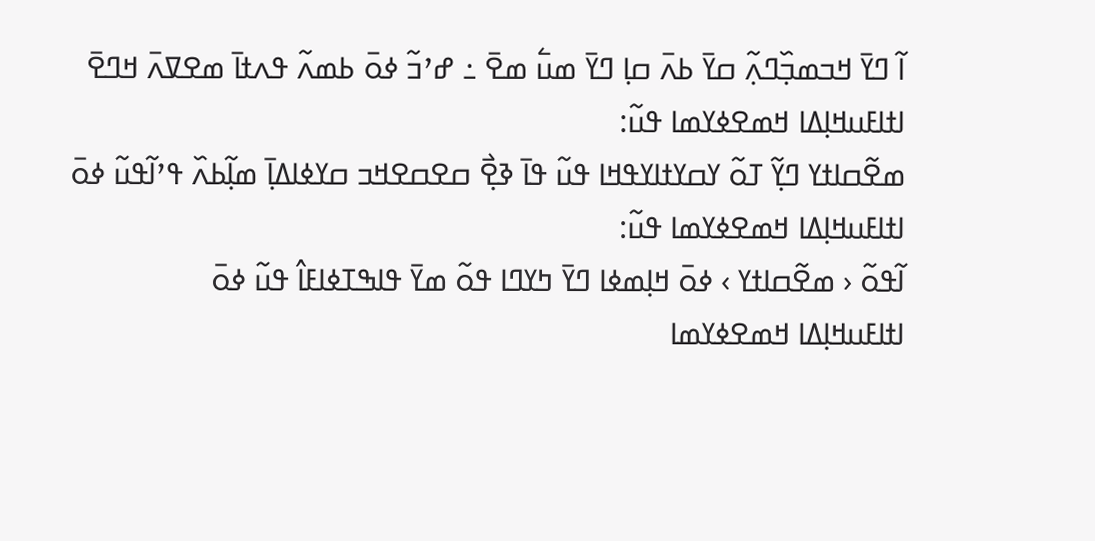ߊ߬ ߣߌ߫ ߞߏߘߏ߲߰ߣߍ߲߬ ߛߌ߫ ߕߍ߫ ߛߊ߲ ߣߌ߫ ߘߎ߱ ߘߐ߫ ߸ ߝߴߏ߬ ߦߋ߫ ߕߘߍ߬ ߟߍߙߊ߫ ߘߐߜߍ߫ ߞߣߐ߫
ߊߙߊߓߎߞߊ߲ߡߊ ߞߘߐߦߌߘߊ ߟߎ߬:
ߘߐ߬ߛߊߙߌ ߣߌ߲߬ ߠߋ߬ ߌߛߌߙߊߌߟߞߊ ߟߎ߬ ߟߊ߫ ߢߐ߲߯ ߛߐߛߐߞߏ ߛߌߦߊߡߊ߲߫ ߘߊ߲߬ߕߍ߰ ߟߴߊ߬ߟߎ߬ ߦߋ߫
ߊߙߊߓߎߞߊ߲ߡߊ ߞߘߐߦߌߘߊ ߟߎ߬:
ߊ߬ߟߋ߬ ‹ ߘߐ߬ߛߊߙߌ › ߦߋ߫ ߞߊ߲ߘߦߊ ߣߌ߫ ߤߌߣߊ ߟߋ߬ ߘߌ߫ ߟߊߒߠߦߊߓߊ߮ ߟߎ߬ ߦߋ߫
ߊߙߊߓߎߞߊ߲ߡߊ ߞߘߐߦߌߘߊ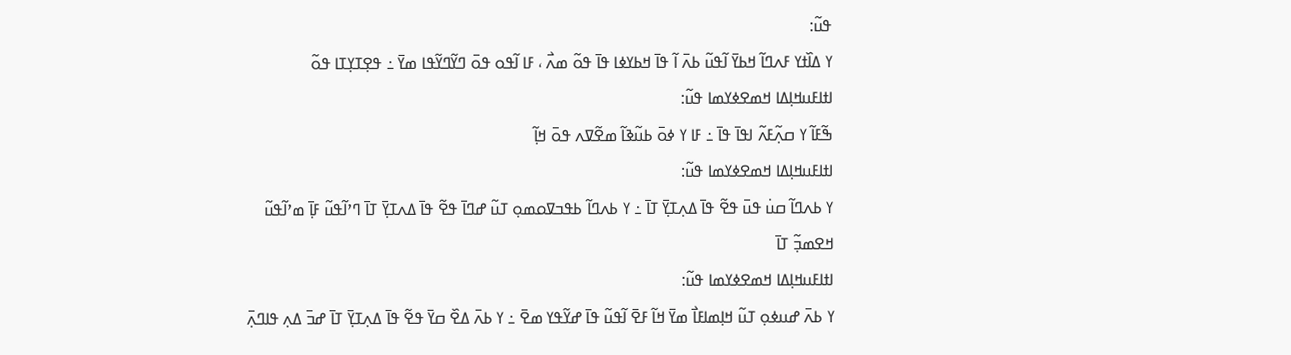ߟߎ߬:
ߌ ߡߊ߰ߙߌ ߓߍߣߊ߬ ߞߕߌ߫ ߊ߬ߟߎ߬ ߕߍ߫ ߊ߬ ߟߊ߫ ߞߕߌߦߊ ߟߊ߫ ߟߋ߬ ߘߍ߯ ، ߓߊ ߊ߬ߟߋ ߟߋ߫ ߣߌ߬ߣߌ߬ߟߊ ߘߌ߫ ߸ ߟߐ߲ߠߌ߲ߠߊ ߟߋ߬
ߊߙߊߓߎߞߊ߲ߡߊ ߞߘߐߦߌߘߊ ߟߎ߬:
ߒ߬ߓߊ߬ ߌ ߛߍ߲߬ߓߍ߬ ߊߟߊ߫ ߟߊ߫ ߸ ߓߊ ߌ ߦߋ߫ ߕߎ߬ߢߊ߬ ߘߐ߬ߜߍ ߟߋ߫ ߞߊ߲߬
ߊߙߊߓߎߞߊ߲ߡߊ ߞߘߐߦߌߘߊ ߟߎ߬:
ߌ ߕߍߣߊ߬ ߛߎ߭ ߟߎ߫ ߟߐ߬ ߟߊ߫ ߡߍ߲ߠߌ߲߫ ߠߊ߫ ߸ ߌ ߕߍߣߊ߬ ߕߟߏߜߋߘߋ߲ ߠߎ߬ ߝߣߊ߫ ߟߐ߬ ߟߊ߫ ߡߍߠߌ߲߫ ߠߊ߫ ߣߴߊ߬ߟߎ߬ ߓߊ߲߫ ߘߴߊ߬ߟߎ߬ ߞߐߘߏ߲߬ ߠߊ߫
ߊߙߊߓߎߞߊ߲ߡߊ ߞߘߐߦߌߘߊ ߟߎ߬:
ߌ ߕߍ߫ ߝߎߦߋ߲ ߠߎ߬ ߞߊ߲ߘߊߓߊ߯ ߘߌ߫ ߞߊ߬ ߓߐ߫ ߊ߬ߟߎ߬ ߟߊ߫ ߝߌ߬ߟߌ ߘߐ߫ ߸ ߌ ߕߍ߫ ߡߐ߰ ߛߌ߫ ߟߐ߬ ߟߊ߫ ߡߍ߲ߠߌ߲߫ ߠߊ߫ ߝߏ߫ ߡߍ߲ ߟߊߣߍ߲߫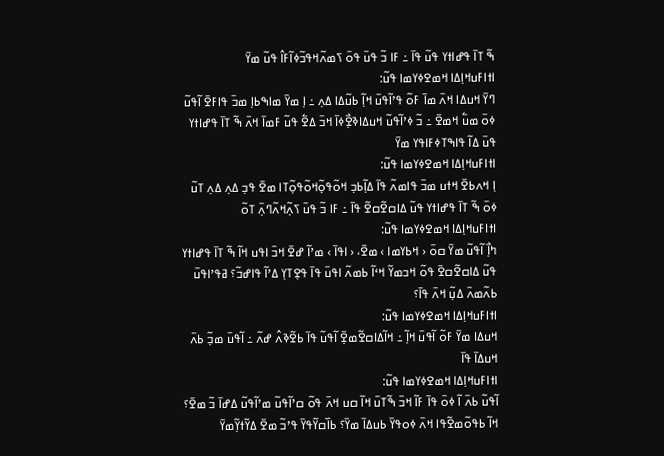ߒ߬ ߠߊ߫ ߟߝߊߙߌ ߟߎ߬ ߟߊ߫ ߸ ߓߊ ߏ߬ ߟߎ߫ ߟߋ߫ ߖߘߍ߬ߞߟߏ߬ߦߊ߬ߓߊ߮ ߟߎ߬ ߘߌ߫
ߊߙߊߓߎߞߊ߲ߡߊ ߞߘߐߦߌߘߊ ߟߎ߬:
ߣߌ߫ ߞߎߡߊ ߞߍ߫ ߘߊ߫ ߓߋ߬ ߟߴߊ߬ߟߎ߫ ߞߊ߲߬ ߕߎ߬ߡߊ ߡߍ߲ ߸ ߊ߲ ߘߌ߫ ߘߊߒߕߊ߲ ߘߏ߫ ߟߊߓߐ߫ ߊ߬ߟߎ߬ ߦߋ߫ ߘߎ߱ ߞߘߐ߫ ߸ ߏ߬ ߦߴߊ߬ߟߎ߬ ߞߎߡߊߢߐ߲߯ߦߊ߫ ߞߏ߫ ߡߐ߱ ߟߎ߬ ߓߘߊ߫ ߞߍ߫ ߒ߬ ߠߊ߫ ߟߝߊߙߌ ߟߎ߫ ߡߊ߬ ߟߊߒߠߦߓߊߟߌ ߘߌ߫
ߊߙߊߓߎߞߊ߲ߡߊ ߞߘߐߦߌߘߊ ߟߎ߬:
ߊ߲ ߞߍߕߐ߫ ߞߙߎ ߘߏ߫ ߟߊߘߍ߬ ߟߊ߫ ߡߊ߲߬ߕߏ߲ ߞߋ߬ߟߋ߲߬ߞߋ߬ߟߋ߲߬ߠߊ ߘߐ߫ ߟߏ߲ ߡߍ߲ ߡߍ߲ ߠߎ߬ ߦߋ߫ ߒ߬ ߠߊ߫ ߟߝߊߙߌ ߟߎ߬ ߡߊߛߐ߬ߛߐ߬ ߟߊ߫ ߸ ߓߊ ߏ߬ ߟߎ߫ ߖߍ߲߬ߞߍ߬ߣߍ߲߫ ߠߋ߬
ߊߙߊߓߎߞߊ߲ߡߊ ߞߘߐߦߌߘߊ ߟߎ߬:
ߤߊ߲߯ ߊ߬ߟߎ߬ ߘߌ߫ ߛߋ߫ ‹ ߞߕߌߘߊ › ߘߐ߫، ‹ ߊߟߊ߫ › ߘߴߊ߬ ߝߐ߫ ߞߏ߫ ߊߟߎ ߞߊ߬ ߒ߬ ߠߊ߫ ߟߝߊߙߌ ߟߎ߬ ߡߊߛߐ߬ߛߐ߫ ߟߋ߬ ߞߏߘߌ߬ ߞߵߊ߬ ߕߘߍ߬ ߊߟߎ߫ ߟߊ߫ ߟߐ߲ߠߌ߲ ߡߴߊ߬ ߟߊߝߏ߬؟ ߥߟߴߊߟߎ߫ ߕߍ߬ߘߍ߫ ߡߎ߲߬ ߞߍ߫ ߟߊ߫؟
ߊߙߊߓߎߞߊ߲ߡߊ ߞߘߐߦߌߘߊ ߟߎ߬:
ߞߎߡߊ ߘߌ߫ ߓߋ߬ ߊ߬ߟߎ߫ ߞߊ߲߬ ߸ ߞߊ߬ߡߊߛߐ߬ߘߐ߲߫ ߊ߬ߟߎ߬ ߟߊ߫ ߕߐ߬ߢߍ߮ ߝߍ߬ ߸ ߊ߬ߟߎ߫ ߘߏ߲߬ ߕߍ߫ ߞߎߡߊ߫ ߟߊ߫
ߊߙߊߓߎߞߊ߲ߡߊ ߞߘߐߦߌߘߊ ߟߎ߬:
ߊ߬ߟߎ߬ ߕߍ߫ ߊ߬ ߦߋ߫ ߟߊ߫ ߓߊ߬ ߞߏ߫ ߒ߬ߠߎ߫ ߞߊ߬ ߛߎ ߞߍ߫ ߟߋ߬ ߛߴߊ߬ߟߎ߬ ߘߴߊ߬ߟߎ߬ ߡߝߊ߫ ߏ߬ ߘߐ߫؟ ߞߊ߬ ߕߟߋ߬ߘߐ߬ߟߊ ߞߍ߫ ߦߋߟߌ߫ ߕߎߡߊ߫ ߘߌ߫؟ ߕߊ߰ߛߌ߬ߟߌ߫ ߟߴߏ߬ ߘߐ߫ ߡߌ߬ߙߌ߲߬ߘߌ߫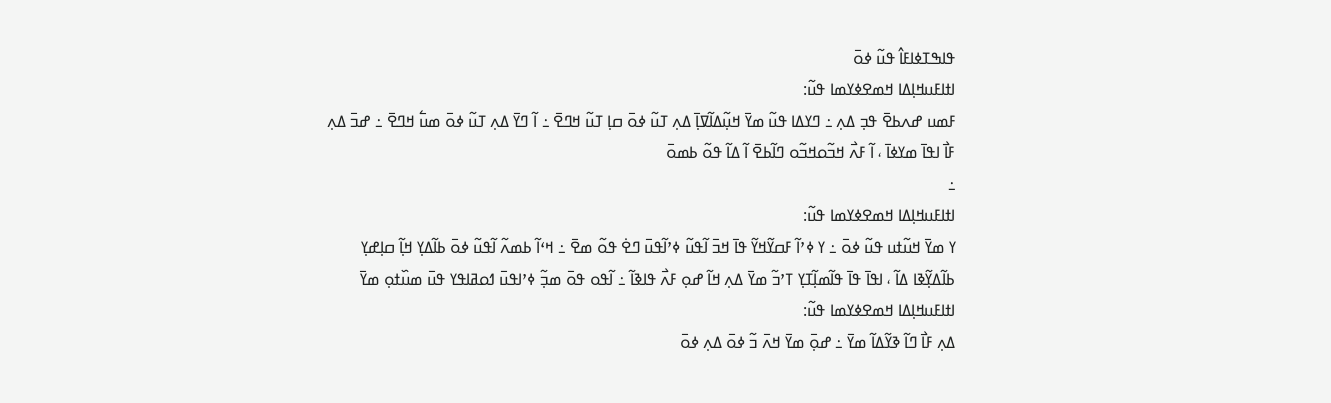ߟߊߒߠߦߊߓߊ߮ ߟߎ߬ ߦߋ߫
ߊߙߊߓߎߞߊ߲ߡߊ ߞߘߐߦߌߘߊ ߟߎ߬:
ߓߘߎ ߝߍߕߐ߫ ߟߏ߲ ߡߍ߲ ߸ ߣߌߡߊ ߟߎ߬ ߘߌ߫ ߞߎ߲߬ߡߊ߬ߜߊ߲߫ ߡߍ߲ ߠߎ߬ ߦߋ߫ ߛߊ߲ ߠߎ߬ ߞߣߐ߫ ߸ ߊ߬ ߣߌ߫ ߡߍ߲ ߠߎ߬ ߦߋ߫ ߘߎ߱ ߞߣߐ߫ ߸ ߝߏ߫ ߡߍ߲ ߓߊ߯ ߊߟߊ߫ ߘߌߦߊ߫ ، ߊ߬ ߓߍ߯ ߞߏ߬ߋߞߏ߬ߋ ߣߊ߬ߕߐ߫ ߊ߬ ߡߊ߬ ߟߋ߬ ߕߘߋ߫
߸
ߊߙߊߓߎߞߊ߲ߡߊ ߞߘߐߦߌߘߊ ߟߎ߬:
ߌ ߘߌ߫ ߞߎ߬ߙߎ ߟߎ߬ ߦߋ߫ ߸ ߌ ߦߴߊ߬ ߓߛߌ߬ߞߌ߬ ߟߊ߫ ߞߏ߫ ߊ߬ߟߎ߬ ߦߴߊ߬ߟߎ߫ ߣߐ߭ ߟߋ߬ ߘߐ߫ ߸ ߞߵߊ߬ ߕߘߍ߬ ߊ߬ߟߎ߬ ߦߋ߫ ߕߊ߬ߡߌ߲ ߞߊ߲߬ ߛߊ߲ߝߌ߲ ߕߊ߬ߡߌ߲߬ߢߊ ߡߊ߬ ، ߊߟߊ߫ ߟߊ߫ ߟߊ߬ߘߊ߲߬ߠߌ߲ ߠߴߏ߬ ߘߌ߫ ߡߍ߲ ߞߊ߬ ߝߋ߲ ߓߍ߯ ߟߊߢߊ߬ ߸ ߊ߬ߟߋ ߟߋ߫ ߘߏ߲߬ ߦߴߊߟߎ߫ ߗߋߥߊߟߌ ߟߎ߫ ߘߎ߰ߙߋ߲ ߘߌ߫
ߊߙߊߓߎߞߊ߲ߡߊ ߞߘߐߦߌߘߊ ߟߎ߬:
ߡߍ߲ ߓߊ߯ ߣߊ߬ ߢߌ߬ߡߊ߬ ߘߌ߫ ߸ ߝߋ߲߫ ߘߌ߫ ߞߍ߫ ߏ߬ ߦߋ߫ ߡߍ߲ ߦߋ߫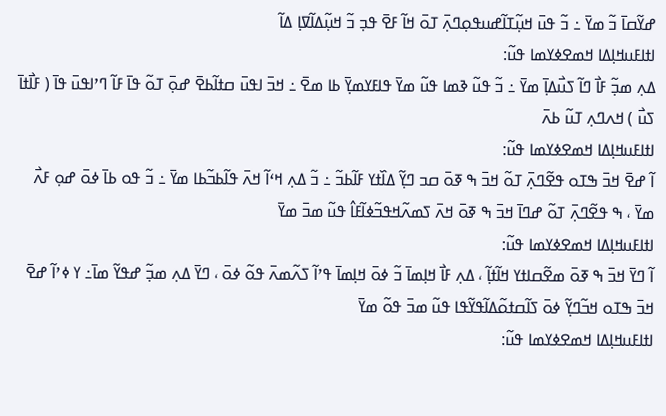ߝߌ߬ߛߊ߫ ߏ߬ ߘߌ߫ ߸ ߏ߬ ߟߎ߫ ߞߎ߲߬ߠߊ߬ߝߎߟߋ߲ߣߍ߲߫ ߠߋ߫ ߞߊ߬ ߓߐ߫ ߟߏ߲ ߏ߬ ߞߎ߲߬ߡߊ߬ߜߊ߲ ߡߊ߬
ߊߙߊߓߎߞߊ߲ߡߊ ߞߘߐߦߌߘߊ ߟߎ߬:
ߡߍ߲ ߘߏ߲߬ ߓߊ߯ ߣߊ߬ ߖߎ߯ߡߊ߲߫ ߘߌ߫ ߸ ߏ߬ ߟߎ߬ ߢߘߊ ߟߎ߬ ߘߌ߫ ߟߊߓߌߘߌ߲߫ ߕߊ ߘߐ߫ ߸ ߞߏ߫ ߊߟߎ߫ ߛߙߊ߬ߕߐ߫ ߝߋ߲߫ ߠߋ߬ ߟߊ߫ ߓߊ߬ ߣߴߊߟߎ߫ ߟߊ߫ ( ߓߊ߯ߙߊ߫ ߖߎ߯ ) ߞߍߣߍ߲ ߠߎ߬ ߕߍ߫
ߊߙߊߓߎߞߊ߲ߡߊ ߞߘߐߦߌߘߊ ߟߎ߬:
ߊ߬ ߝߐ߫ ߞߏ߫ ߒߠߋ ߟߐ߬ߣߍ߲߫ ߠߋ߬ ߞߏ߫ ߒ ߧߋ߫ ߛߏ ߣߌ߲߬ ߡߊ߰ߙߌ ߓߊ߬ߕߏ߬ ߸ ߏ߬ ߡߍ߲ ߞߵߊ߬ ߞߍ߫ ߟߊ߬ߕߏ߬ߕߊ ߘߌ߫ ߸ ߏ߬ ߟߋ ߕߊ߫ ߦߋ߫ ߝߋ߲ ߓߍ߯ ߘߌ߫ ، ߒ ߟߐ߬ߣߍ߲߫ ߠߋ߬ ߝߣߊ߫ ߞߏ߫ ߒ ߧߋ߫ ߞߍ߫ ߖߘߍ߬ߞߟߏ߬ߦߊ߬ߓߊ߮ ߟߎ߬ ߘߏ߫ ߘߌ߫
ߊߙߊߓߎߞߊ߲ߡߊ ߞߘߐߦߌߘߊ ߟߎ߬:
ߊ߬ ߣߌ߫ ߞߏ߫ ߒ ߧߋ߫ ߘߐ߬ߛߊߙߌ ߞߊ߬ߙߊ߲߬ ، ߡߍ߲ ߓߊ߯ ߞߊ߲ߘߊ߫ ߏ߬ ߦߋ߫ ߞߊ߲ߘߊ߫ ߟߴߊ߬ ߖߍ߬ߘߍ߫ ߟߋ߬ ߦߋ߫ ، ߣߌ߫ ߡߍ߲ ߘߏ߲߬ ߝߟߌ߬ ߘߊ߫߸ ߌ ߦߴߊ߬ ߝߐ߫ ߞߏ߫ ߒߠߋ ߞߏ߬ߣߌ߲߬ ߦߋ߫ ߖߊ߬ߛߙߋ߬ߡߊ߬ߟߌ߬ߟߊ ߟߎ߬ ߘߏ߫ ߟߋ߬ ߘߌ߫
ߊߙߊߓߎߞߊ߲ߡߊ ߞߘߐߦߌߘߊ ߟߎ߬: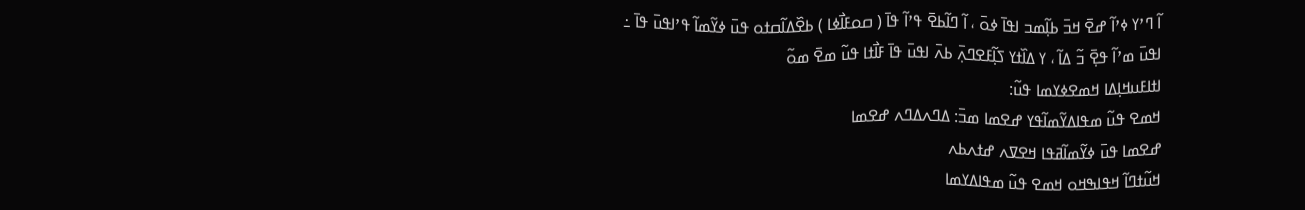ߊ߬ ߣߴߌ ߦߴߊ߬ ߝߐ߫ ߞߏ߫ ߕߊ߲߬ߘߏ ߊߟߊ߫ ߦߋ߫ ، ߊ߬ ߣߊ߬ߕߐ߫ ߟߴߊ߬ ߟߊ߫ ( ߛߋߓߊ߯ߦߊ ) ߕߐ߰ߡߊ߬ߛߙߋ ߟߎ߫ ߦߌ߬ߘߊ߬ ߟߴߊߟߎ߫ ߟߊ߫ ߸ ߊߟߎ߫ ߘߴߊ߬ ߟߐ߲߫ ߏ߬ ߡߊ߬ ، ߌ ߡߊ߰ߙߌ ߖߊ߲߬ߓߐߣߍ߲߫ ߕߍ߫ ߊߟߎ߫ ߟߊ߫ ߓߊ߯ߙߊ ߟߎ߬ ߘߐ߫ ߘߋ߬
ߊߙߊߓߎߞߊ߲ߡߊ ߞߘߐߦߌߘߊ ߟߎ߬:
ߞߘߐ ߟߎ߬ ߘߟߊߡߌ߬ߘߊ߬ߟߌ ߝߐߘߊ ߘߏ߫: ߡߣߍߡߣߍ ߝߐߘߊ
ߝߐߘߊ ߟߎ߫ ߦߌ߬ߘߊ߬ߥߟߊ ߞߐߜߍ ߝߙߍߕߍ
ߞߎ߬ߙߣߊ߬ ߞߟߊߒߞߋ ߞߘߐ ߟߎ߬ ߘߟߊߡߌߘߊ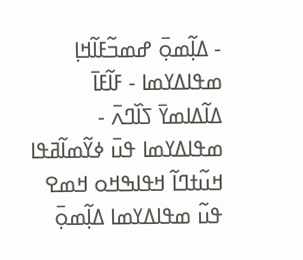- ߡߊ߲߬ߘߋ߲߫ ߝߘߏ߬ߓߊ߬ߞߊ߲ ߘߟߊߡߌߘߊ - ߓߊ߬ߓߊ߫ ߡߊ߬ߡߊߘߌ߫ ߖߊ߰ߣߍ߫ - ߘߟߊߡߌߘߊ ߟߎ߫ ߦߌ߬ߘߊ߬ߥߟߊ
ߞߎ߬ߙߣߊ߬ ߞߟߊߒߞߋ ߞߘߐ ߟߎ߬ ߘߟߊߡߌߘߊ ߡߊ߲߬ߘߋ߲߫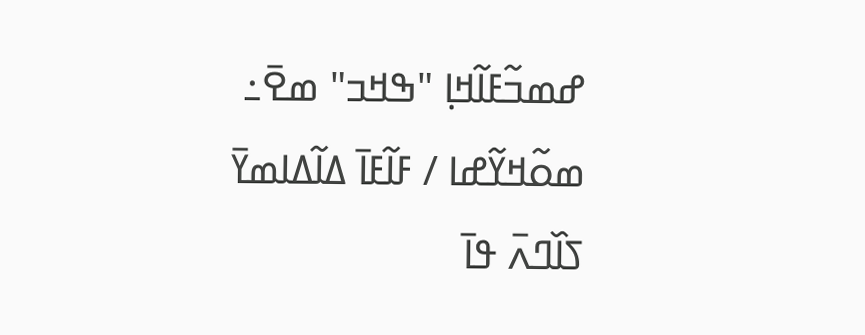ߝߘߏ߬ߓߊ߬ߞߊ߲ "ߒߞߏ" ߘߐ߫߸ ߘߋ߬ߞߌ߬ߝߊ / ߓߊ߬ߓߊ߫ ߡߊ߬ߡߊߘߌ߫ ߖߊ߰ߣߍ߫ ߟߊ߫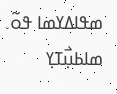ߘߟߊߡߌߘߊ ߟߋ߬.
ߘߊߕߎ߲߯ߠߌ߲